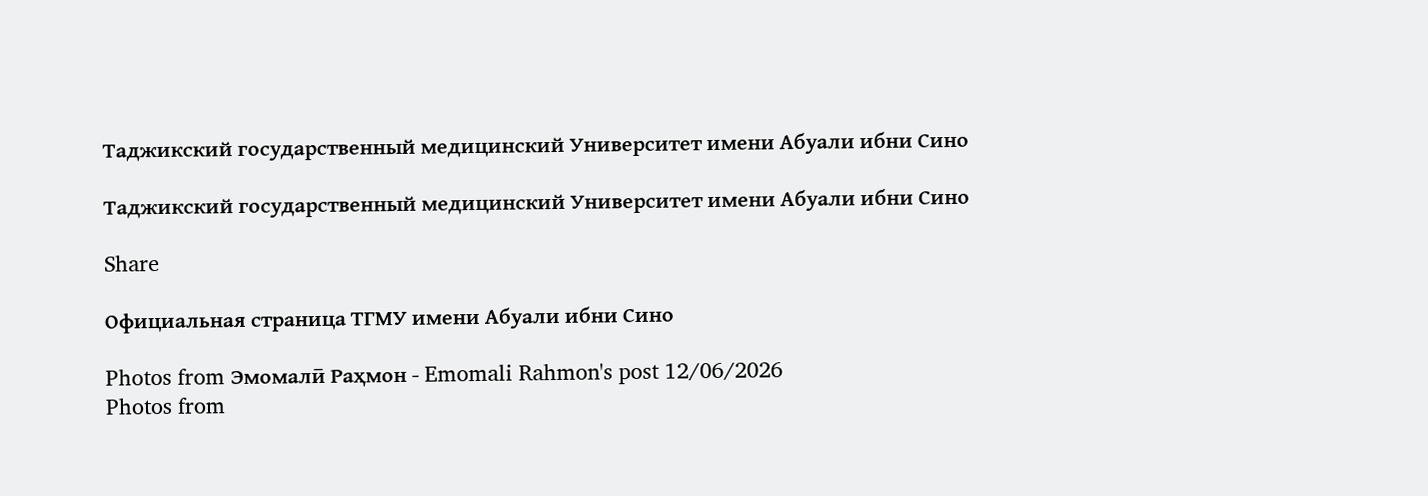Таджикский государственный медицинский Университет имени Абуали ибни Сино

Таджикский государственный медицинский Университет имени Абуали ибни Сино

Share

Официальная страница ТГМУ имени Абуали ибни Сино

Photos from Эмомалӣ Раҳмон - Emomali Rahmon's post 12/06/2026
Photos from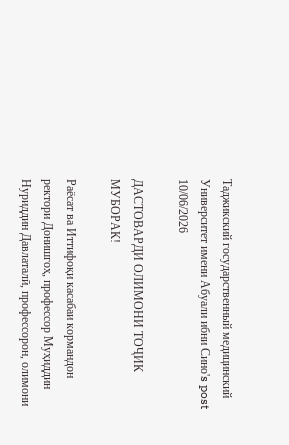Таджикский государственный медицинский Университет имени Абуали ибни Сино's post 10/06/2026

ДАСТОВАРДИ ОЛИМОНИ ТОҶИК МУБОРАК!

Раёсат ва Иттифоқи касабаи кормандон ректори Донишгоҳ, профессор Муҳиддин Нуриддин Давлаталӣ, профессорон, олимони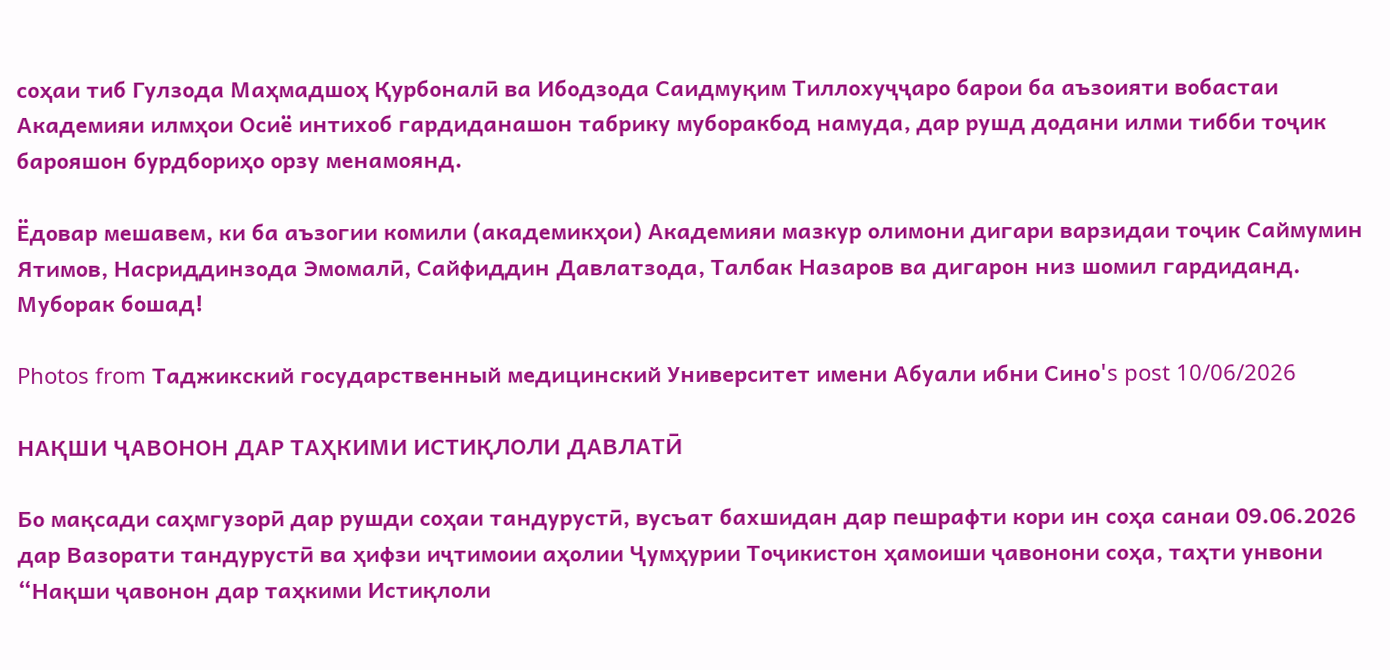соҳаи тиб Гулзода Маҳмадшоҳ Қурбоналӣ ва Ибодзода Саидмуқим Тиллохуҷҷаро барои ба аъзоияти вобастаи Академияи илмҳои Осиё интихоб гардиданашон табрику муборакбод намуда, дар рушд додани илми тибби тоҷик барояшон бурдбориҳо орзу менамоянд.

Ёдовар мешавем, ки ба аъзогии комили (академикҳои) Академияи мазкур олимони дигари варзидаи тоҷик Саймумин Ятимов, Насриддинзода Эмомалӣ, Сайфиддин Давлатзода, Талбак Назаров ва дигарон низ шомил гардиданд.
Муборак бошад!

Photos from Таджикский государственный медицинский Университет имени Абуали ибни Сино's post 10/06/2026

НАҚШИ ҶАВОНОН ДАР ТАҲКИМИ ИСТИҚЛОЛИ ДАВЛАТӢ

Бо мақсади саҳмгузорӣ дар рушди соҳаи тандурустӣ, вусъат бахшидан дар пешрафти кори ин соҳа санаи 09.06.2026 дар Вазорати тандурустӣ ва ҳифзи иҷтимоии аҳолии Ҷумҳурии Тоҷикистон ҳамоиши ҷавонони соҳа, таҳти унвони “Нақши ҷавонон дар таҳкими Истиқлоли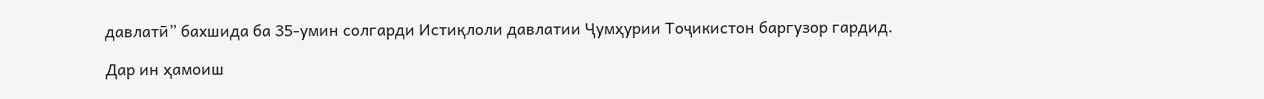давлатӣ” бахшида ба 35-умин солгарди Истиқлоли давлатии Ҷумҳурии Тоҷикистон баргузор гардид.

Дар ин ҳамоиш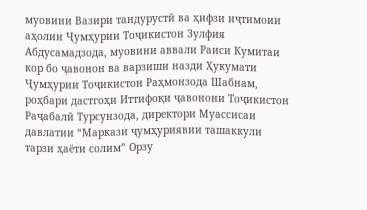муовини Вазири тандурустӣ ва ҳифзи иҷтимоии аҳолии Ҷумҳурии Тоҷикистон Зулфия Абдусамадзода, муовини аввали Раиси Кумитаи кор бо ҷавонон ва варзиши назди Ҳукумати Ҷумҳурии Тоҷикистон Раҳмонзода Шабнам, роҳбари дастгоҳи Иттифоқи ҷавонони Тоҷикистон Раҷабалӣ Турсунзода, директори Муассисаи давлатии “Маркази ҷумҳуриявии ташаккули тарзи ҳаёти солим” Орзу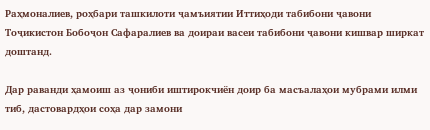Раҳмоналиев, роҳбари ташкилоти ҷамъиятии Иттиҳоди табибони ҷавони Тоҷикистон Бобоҷон Сафаралиев ва доираи васеи табибони ҷавони кишвар ширкат доштанд.

Дар раванди ҳамоиш аз ҷониби иштирокчиён доир ба масъалаҳои мубрами илми тиб, дастовардҳои соҳа дар замони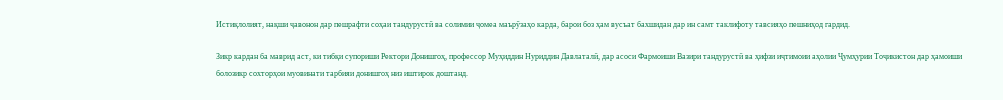Истиқлолият, нақши ҷавонон дар пешрафти соҳаи тандурустӣ ва солимии ҷомеа маърӯзаҳо карда, барои боз ҳам вусъат бахшидан дар ин самт таклифоту тавсияҳо пешниҳод гардид.

Зикр кардан ба маврид аст, ки тибқи супориши Ректори Донишгоҳ, профессор Муҳиддин Нуриддин Давлаталӣ, дар асоси Фармоиши Вазири тандурустӣ ва ҳифзи иҷтимоии аҳолии Ҷумҳурии Тоҷикистон дар ҳамоиши болозикр сохторҳои муовинати тарбияи донишгоҳ низ иштирок доштанд.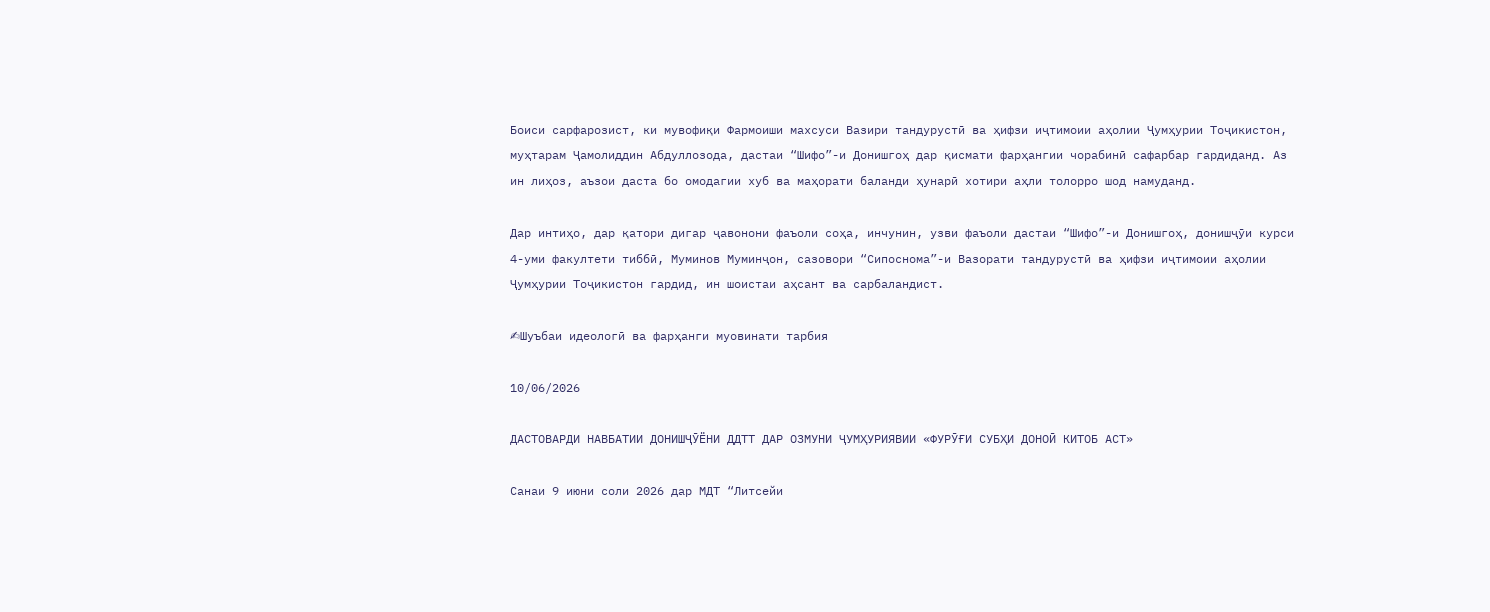Боиси сарфарозист, ки мувофиқи Фармоиши махсуси Вазири тандурустӣ ва ҳифзи иҷтимоии аҳолии Ҷумҳурии Тоҷикистон, муҳтарам Ҷамолиддин Абдуллозода, дастаи “Шифо”-и Донишгоҳ дар қисмати фарҳангии чорабинӣ сафарбар гардиданд. Аз ин лиҳоз, аъзои даста бо омодагии хуб ва маҳорати баланди ҳунарӣ хотири аҳли толорро шод намуданд.

Дар интиҳо, дар қатори дигар ҷавонони фаъоли соҳа, инчунин, узви фаъоли дастаи “Шифо”-и Донишгоҳ, донишҷӯи курси 4-уми факултети тиббӣ, Муминов Муминҷон, сазовори “Сипоснома”-и Вазорати тандурустӣ ва ҳифзи иҷтимоии аҳолии Ҷумҳурии Тоҷикистон гардид, ин шоистаи аҳсант ва сарбаландист.

✍Шуъбаи идеологӣ ва фарҳанги муовинати тарбия

10/06/2026

ДАСТОВАРДИ НАВБАТИИ ДОНИШҶӮЁНИ ДДТТ ДАР ОЗМУНИ ҶУМҲУРИЯВИИ «ФУРӮҒИ СУБҲИ ДОНОӢ КИТОБ АСТ»

Санаи 9 июни соли 2026 дар МДТ “Литсейи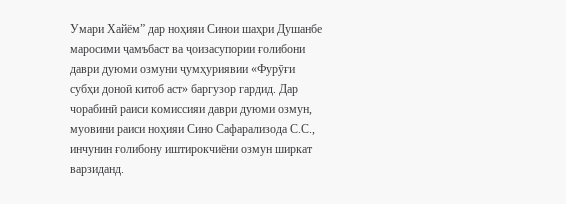Умари Хайём” дар ноҳияи Синои шаҳри Душанбе маросими ҷамъбаст ва ҷоизасупории ғолибони даври дуюми озмуни ҷумҳуриявии «Фурӯғи субҳи доноӣ китоб аст» баргузор гардид. Дар чорабинӣ раиси комиссияи даври дуюми озмун, муовини раиси ноҳияи Сино Сафарализода С.С., инчунин ғолибону иштирокчиёни озмун ширкат варзиданд.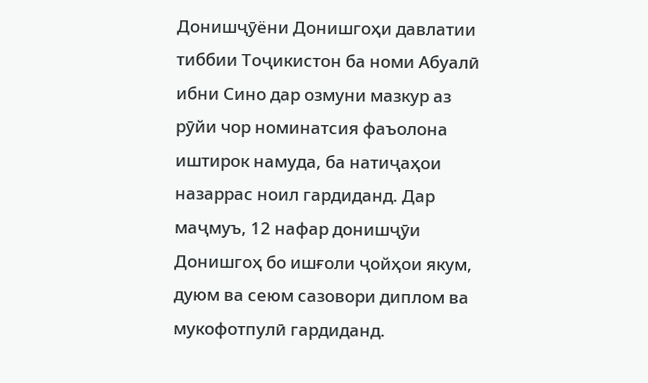Донишҷӯёни Донишгоҳи давлатии тиббии Тоҷикистон ба номи Абуалӣ ибни Сино дар озмуни мазкур аз рӯйи чор номинатсия фаъолона иштирок намуда, ба натиҷаҳои назаррас ноил гардиданд. Дар маҷмуъ, 12 нафар донишҷӯи Донишгоҳ бо ишғоли ҷойҳои якум, дуюм ва сеюм сазовори диплом ва мукофотпулӣ гардиданд.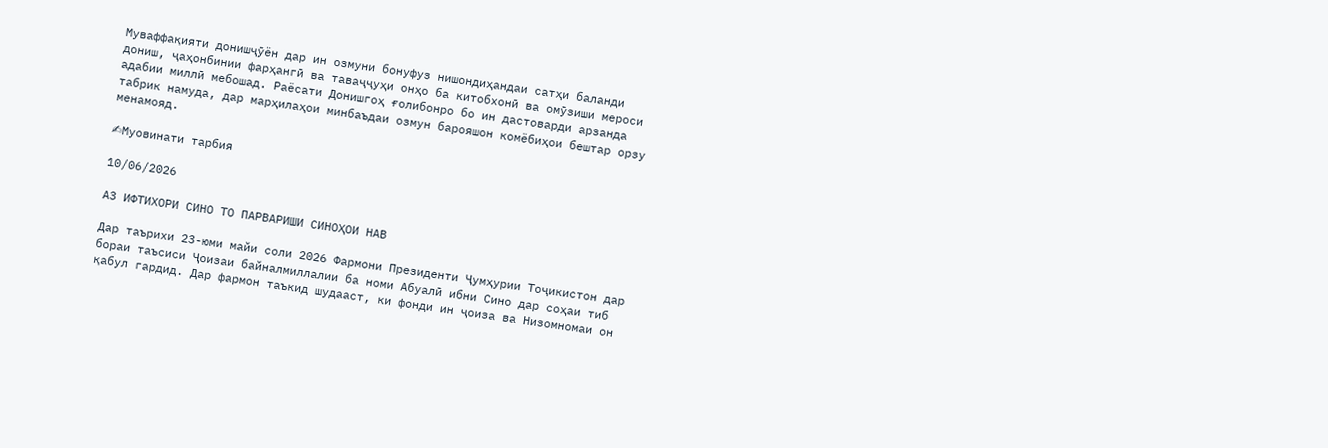Муваффақияти донишҷӯён дар ин озмуни бонуфуз нишондиҳандаи сатҳи баланди дониш, ҷаҳонбинии фарҳангӣ ва таваҷҷуҳи онҳо ба китобхонӣ ва омӯзиши мероси адабии миллӣ мебошад. Раёсати Донишгоҳ ғолибонро бо ин дастоварди арзанда табрик намуда, дар марҳилаҳои минбаъдаи озмун барояшон комёбиҳои бештар орзу менамояд.

✍Муовинати тарбия

10/06/2026

АЗ ИФТИХОРИ СИНО ТО ПАРВАРИШИ СИНОҲОИ НАВ

Дар таърихи 23-юми майи соли 2026 Фармони Президенти Ҷумҳурии Тоҷикистон дар бораи таъсиси Ҷоизаи байналмиллалии ба номи Абуалӣ ибни Сино дар соҳаи тиб қабул гардид. Дар фармон таъкид шудааст, ки фонди ин ҷоиза ва Низомномаи он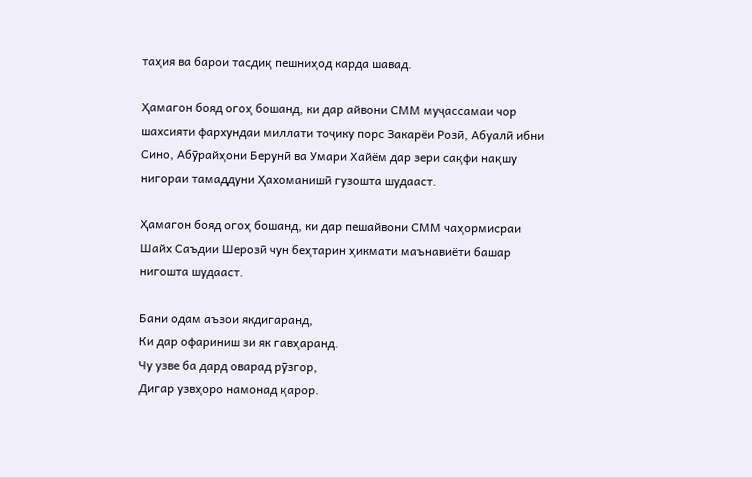таҳия ва барои тасдиқ пешниҳод карда шавад.

Ҳамагон бояд огоҳ бошанд, ки дар айвони СММ муҷассамаи чор шахсияти фархундаи миллати тоҷику порс Закарёи Розӣ, Абуалӣ ибни Сино, Абӯрайҳони Берунӣ ва Умари Хайём дар зери сақфи нақшу нигораи тамаддуни Ҳахоманишӣ гузошта шудааст.

Ҳамагон бояд огоҳ бошанд, ки дар пешайвони СММ чаҳормисраи Шайх Саъдии Шерозӣ чун беҳтарин ҳикмати маънавиёти башар нигошта шудааст.

Бани одам аъзои якдигаранд,
Ки дар офариниш зи як гавҳаранд.
Чу узве ба дард оварад рӯзгор,
Дигар узвҳоро намонад қарор.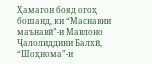Ҳамагон бояд огоҳ бошанд, ки “Маснавии маънавӣ”-и Мавлоно Ҷалолиддини Балхӣ, “Шоҳнома”-и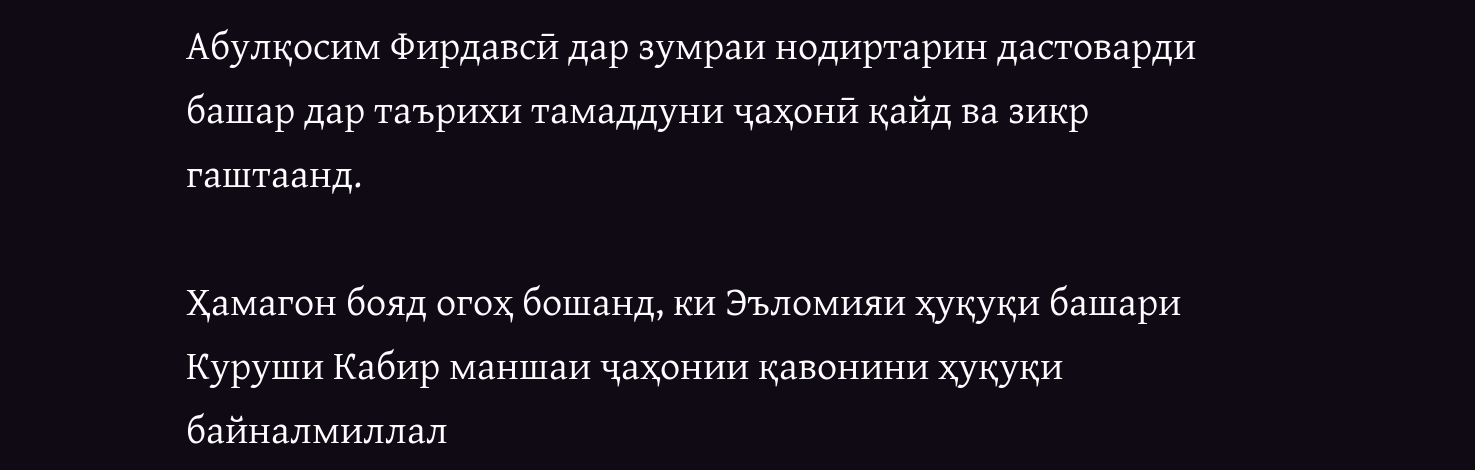Абулқосим Фирдавсӣ дар зумраи нодиртарин дастоварди башар дар таърихи тамаддуни ҷаҳонӣ қайд ва зикр гаштаанд.

Ҳамагон бояд огоҳ бошанд, ки Эъломияи ҳуқуқи башари Куруши Кабир маншаи ҷаҳонии қавонини ҳуқуқи байналмиллал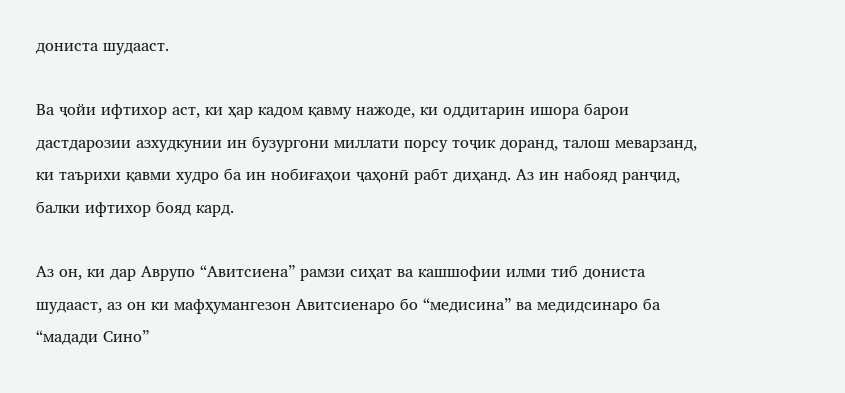дониста шудааст.

Ва ҷойи ифтихор аст, ки ҳар кадом қавму нажоде, ки оддитарин ишора барои дастдарозии азхудкунии ин бузургони миллати порсу тоҷик доранд, талош меварзанд, ки таърихи қавми худро ба ин нобиғаҳои ҷаҳонӣ рабт диҳанд. Аз ин набояд ранҷид, балки ифтихор бояд кард.

Аз он, ки дар Аврупо “Авитсиена” рамзи сиҳат ва кашшофии илми тиб дониста шудааст, аз он ки мафҳумангезон Авитсиенаро бо “медисина” ва медидсинаро ба “мадади Сино”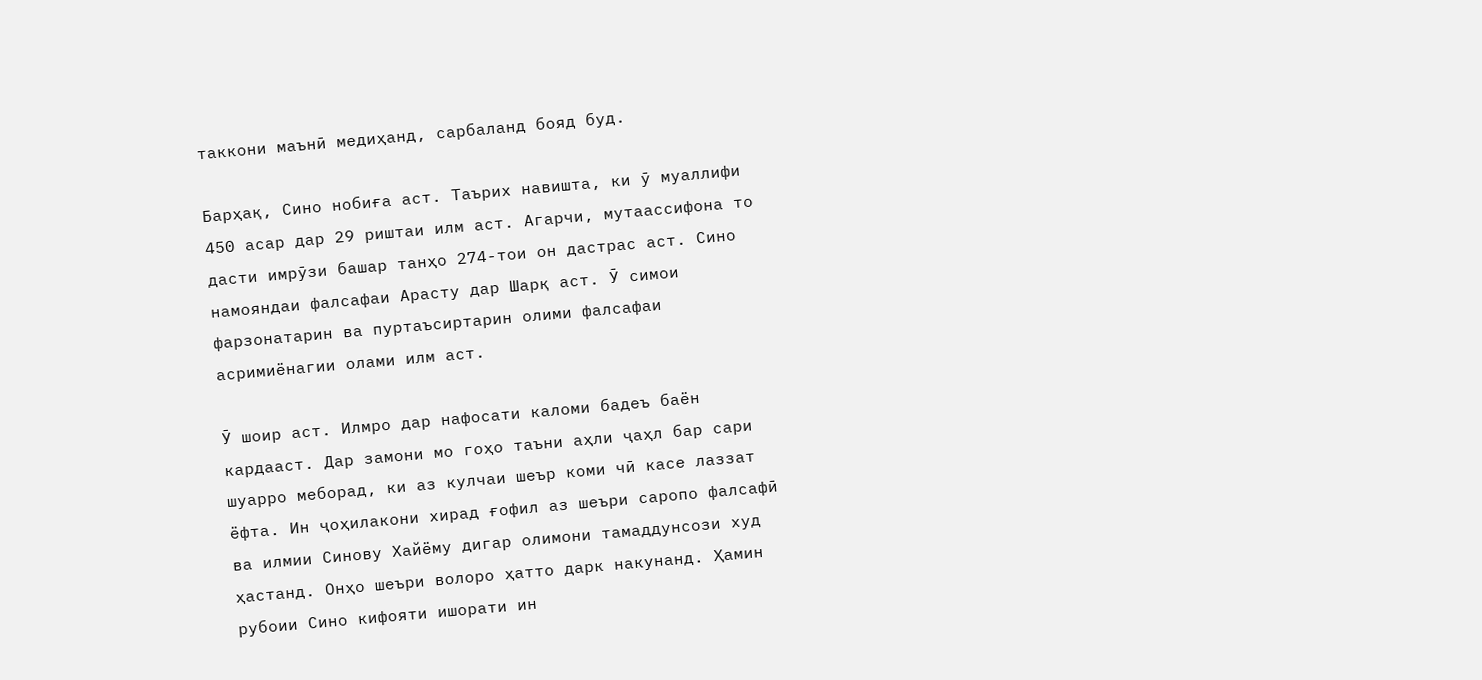таккони маънӣ медиҳанд, сарбаланд бояд буд.

Барҳақ, Сино нобиға аст. Таърих навишта, ки ӯ муаллифи 450 асар дар 29 риштаи илм аст. Агарчи, мутаассифона то дасти имрӯзи башар танҳо 274-тои он дастрас аст. Сино намояндаи фалсафаи Арасту дар Шарқ аст. Ӯ симои фарзонатарин ва пуртаъсиртарин олими фалсафаи асримиёнагии олами илм аст.

Ӯ шоир аст. Илмро дар нафосати каломи бадеъ баён кардааст. Дар замони мо гоҳо таъни аҳли ҷаҳл бар сари шуарро меборад, ки аз кулчаи шеър коми чӣ касе лаззат ёфта. Ин ҷоҳилакони хирад ғофил аз шеъри саропо фалсафӣ ва илмии Синову Хайёму дигар олимони тамаддунсози худ ҳастанд. Онҳо шеъри волоро ҳатто дарк накунанд. Ҳамин рубоии Сино кифояти ишорати ин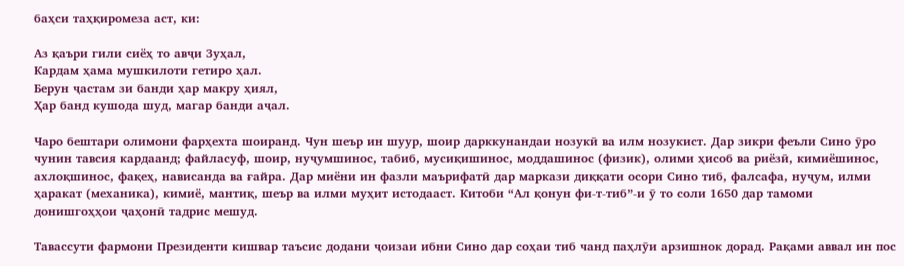баҳси таҳқиромеза аст, ки:

Аз қаъри гили сиёҳ то авҷи Зуҳал,
Кардам ҳама мушкилоти гетиро ҳал.
Берун ҷастам зи банди ҳар макру ҳиял,
Ҳар банд кушода шуд, магар банди аҷал.

Чаро бештари олимони фарҳехта шоиранд. Чун шеър ин шуур, шоир дарккунандаи нозукӣ ва илм нозукист. Дар зикри феъли Сино ӯро чунин тавсия кардаанд; файласуф, шоир, нуҷумшинос, табиб, мусиқишинос, моддашинос (физик), олими ҳисоб ва риёзӣ, кимиёшинос, ахлоқшинос, фақеҳ, нависанда ва ғайра. Дар миёни ин фазли маърифатӣ дар маркази диққати осори Сино тиб, фалсафа, нуҷум, илми ҳаракат (механика), кимиё, мантиқ, шеър ва илми муҳит истодааст. Китоби “Ал қонун фи-т-тиб”-и ӯ то соли 1650 дар тамоми донишгоҳҳои ҷаҳонӣ тадрис мешуд.

Тавассути фармони Президенти кишвар таъсис додани ҷоизаи ибни Сино дар соҳаи тиб чанд паҳлӯи арзишнок дорад. Рақами аввал ин пос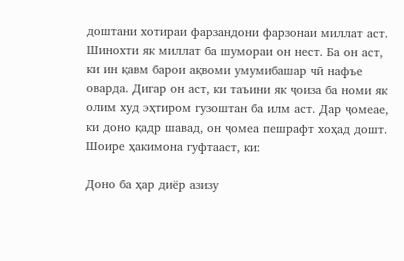доштани хотираи фарзандони фарзонаи миллат аст. Шинохти як миллат ба шумораи он нест. Ба он аст, ки ин қавм барои ақвоми умумибашар чӣ нафъе оварда. Дигар он аст, ки таъини як ҷоиза ба номи як олим худ эҳтиром гузоштан ба илм аст. Дар ҷомеае, ки доно қадр шавад, он ҷомеа пешрафт хоҳад дошт.
Шоире ҳакимона гуфтааст, ки:

Доно ба ҳар диёр азизу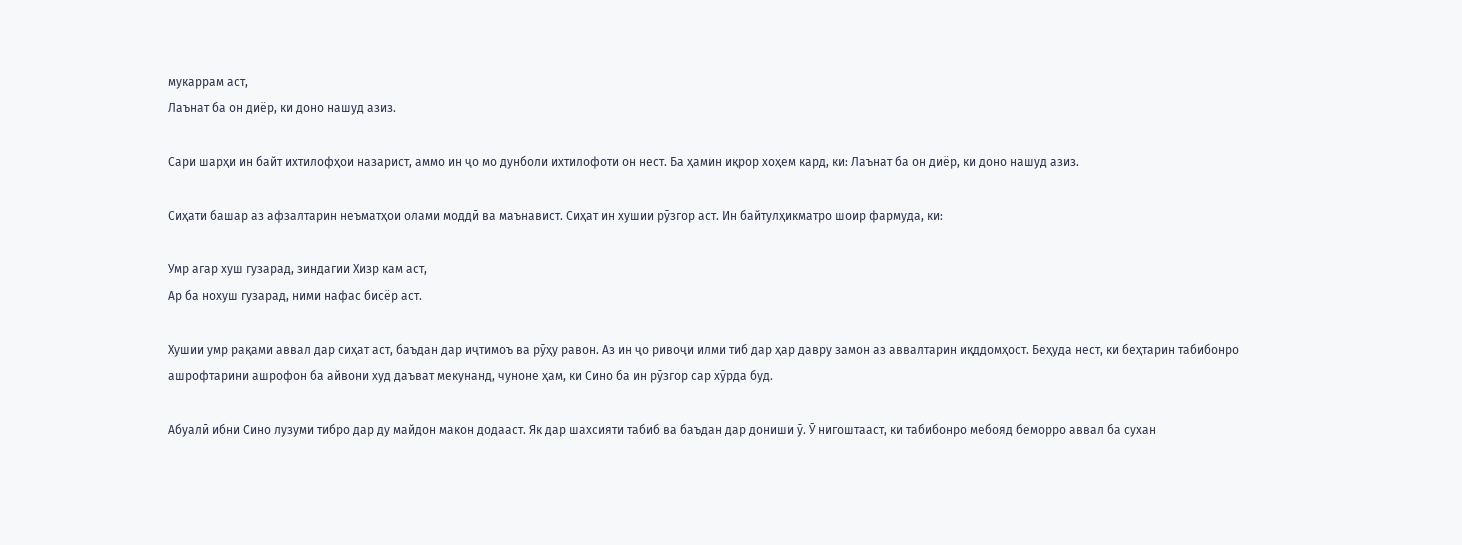мукаррам аст,
Лаънат ба он диёр, ки доно нашуд азиз.

Сари шарҳи ин байт ихтилофҳои назарист, аммо ин ҷо мо дунболи ихтилофоти он нест. Ба ҳамин иқрор хоҳем кард, ки: Лаънат ба он диёр, ки доно нашуд азиз.

Сиҳати башар аз афзалтарин неъматҳои олами моддӣ ва маънавист. Сиҳат ин хушии рӯзгор аст. Ин байтулҳикматро шоир фармуда, ки:

Умр агар хуш гузарад, зиндагии Хизр кам аст,
Ар ба нохуш гузарад, ними нафас бисёр аст.

Хушии умр рақами аввал дар сиҳат аст, баъдан дар иҷтимоъ ва рӯҳу равон. Аз ин ҷо ривоҷи илми тиб дар ҳар давру замон аз аввалтарин иқддомҳост. Беҳуда нест, ки беҳтарин табибонро ашрофтарини ашрофон ба айвони худ даъват мекунанд, чуноне ҳам, ки Сино ба ин рӯзгор сар хӯрда буд.

Абуалӣ ибни Сино лузуми тибро дар ду майдон макон додааст. Як дар шахсияти табиб ва баъдан дар дониши ӯ. Ӯ нигоштааст, ки табибонро мебояд беморро аввал ба сухан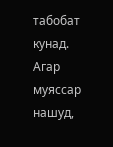табобат кунад. Агар муяссар нашуд,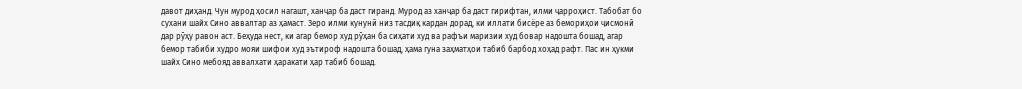давот диҳанд. Чун мурод ҳосил нагашт, ханҷар ба даст гиранд. Мурод аз ханҷар ба даст гирифтан, илми ҷарроҳист. Табобат бо сухани шайх Сино аввалтар аз ҳамаст. Зеро илми кунунӣ низ тасдиқ кардан дорад, ки иллати бисёре аз бемориҳои ҷисмонӣ дар рӯҳу равон аст. Беҳуда нест, ки агар бемор худ рӯҳан ба сиҳати худ ва рафъи маризии худ бовар надошта бошад, агар бемор табиби худро мояи шифои худ эътироф надошта бошад, ҳама гуна заҳматҳои табиб барбод хоҳад рафт. Пас ин ҳукми шайх Сино мебояд аввалхати ҳаракати ҳар табиб бошад.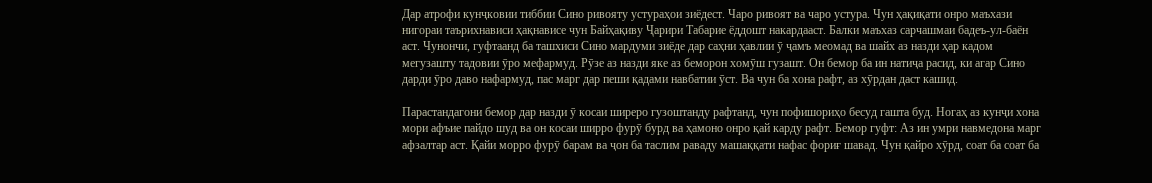Дар атрофи кунҷковии тиббии Сино ривояту устураҳои зиёдест. Чаро ривоят ва чаро устура. Чун ҳақиқати онро маъхази нигораи таърихнависи ҳақнависе чун Байҳақиву Ҷарири Табарие ёддошт накардааст. Балки маъхаз сарчашмаи бадеъ-ул-баён аст. Чунончи, гуфтаанд ба ташхиси Сино мардуми зиёде дар саҳни ҳавлии ӯ ҷамъ меомад ва шайх аз назди ҳар кадом мегузашту тадовии ӯро мефармуд. Рӯзе аз назди яке аз беморон хомӯш гузашт. Он бемор ба ин натиҷа расид, ки агар Сино дарди ӯро даво нафармуд, пас марг дар пеши қадами навбатии ӯст. Ва чун ба хона рафт, аз хӯрдан даст кашид.

Парастандагони бемор дар назди ӯ косаи ширеро гузоштанду рафтанд, чун пофишориҳо бесуд гашта буд. Ногаҳ аз кунҷи хона мори афъие пайдо шуд ва он косаи ширро фурӯ бурд ва ҳамоно онро қай карду рафт. Бемор гуфт: Аз ин умри навмедона марг афзалтар аст. Қайи морро фурӯ барам ва ҷон ба таслим раваду машаққати нафас фориғ шавад. Чун қайро хӯрд, соат ба соат ба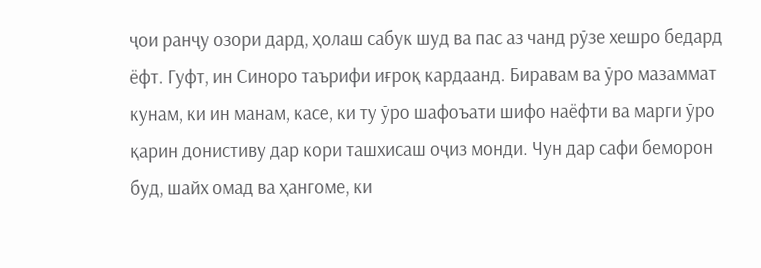ҷои ранҷу озори дард, ҳолаш сабук шуд ва пас аз чанд рӯзе хешро бедард ёфт. Гуфт, ин Синоро таърифи иғроқ кардаанд. Биравам ва ӯро мазаммат кунам, ки ин манам, касе, ки ту ӯро шафоъати шифо наёфти ва марги ӯро қарин донистиву дар кори ташхисаш оҷиз монди. Чун дар сафи беморон буд, шайх омад ва ҳангоме, ки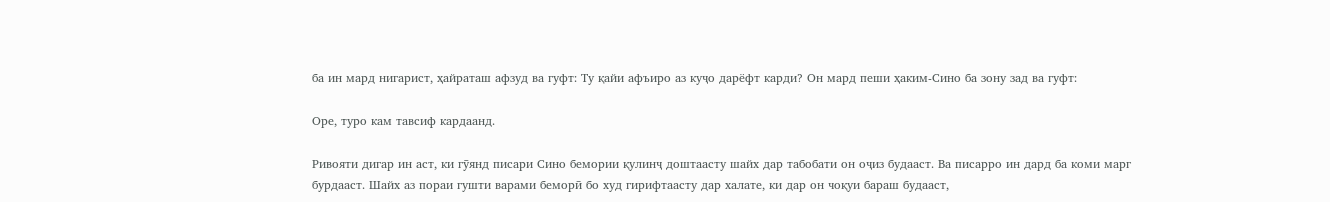ба ин мард нигарист, ҳайраташ афзуд ва гуфт: Ту қайи афъиро аз куҷо дарёфт карди? Он мард пеши ҳаким-Сино ба зону зад ва гуфт:

Оре, туро кам тавсиф кардаанд.

Ривояти дигар ин аст, ки гӯянд писари Сино бемории қулинҷ доштаасту шайх дар табобати он оҷиз будааст. Ва писарро ин дард ба коми марг бурдааст. Шайх аз пораи гушти варами беморӣ бо худ гирифтаасту дар халате, ки дар он чоқуи бараш будааст,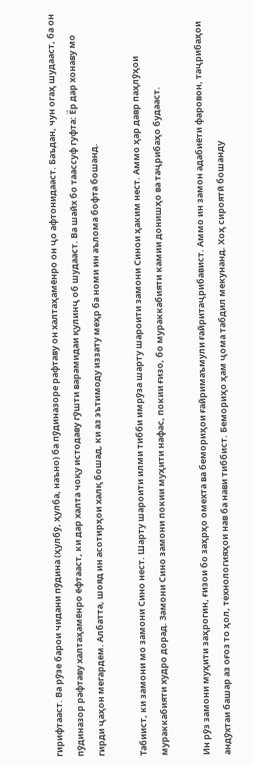гирифтааст. Ва рӯзе барои чидани пӯдина (ҳулбӯ, ҳулба, наъно) ба пӯдиназоре рафтаву он халтаҳамёнро он ҷо афтонидааст. Баъдан, чун огаҳ шудааст, ба он пӯдиназор рафтаву халтаҳамёнро ёфтааст, ки дар халта чоқу истодаву гӯшти варамидаи қулинҷ об шудааст. Ва шайх бо таассуф гуфта: Ёр дар хонаву мо гирди ҷаҳон мегардем. Албатта, шояд ин асотирҳои халқ бошад, ки аз эътимоду иззату меҳр ба номи ин аълома бофта бошанд.

Табиист, ки замони мо замони Сино нест. Шарту шароити илми тибби имрӯза шарту шароити замони Синои ҳаким нест. Аммо ҳар давр паҳлӯҳои мураккабияти худро дорад. Замони Сино замони покии муҳити нафас, покии ғизо, бо мураккабияти камии донишҳо ва таҷрибаҳо будааст.

Ин рӯз замони муҳити заҳрогин, ғизои бо заҳрҳо омехта ва бемориҳои ғайримаъмули ғайритаҷрибавист. Аммо ин замон адабиёти фаровон, таҷрибаҳои андӯхтаи башар аз оғоз то ҳол, технологияҳои нав ба нави тиббист. Бемориҳо ҳам ҷома табдил мекунанд. Хоҳ сироятӣ бошанду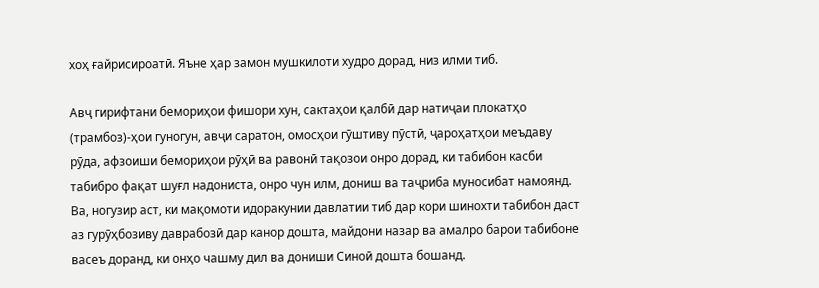хоҳ ғайрисироатӣ. Яъне ҳар замон мушкилоти худро дорад, низ илми тиб.

Авҷ гирифтани бемориҳои фишори хун, сактаҳои қалбӣ дар натиҷаи плокатҳо (трамбоз)-ҳои гуногун, авҷи саратон, омосҳои гӯштиву пӯстӣ, ҷароҳатҳои меъдаву рӯда, афзоиши бемориҳои рӯҳӣ ва равонӣ тақозои онро дорад, ки табибон касби табибро фақат шуғл надониста, онро чун илм, дониш ва таҷриба муносибат намоянд.
Ва, ногузир аст, ки мақомоти идоракунии давлатии тиб дар кори шинохти табибон даст аз гурӯҳбозиву даврабозӣ дар канор дошта, майдони назар ва амалро барои табибоне васеъ доранд, ки онҳо чашму дил ва дониши Синоӣ дошта бошанд.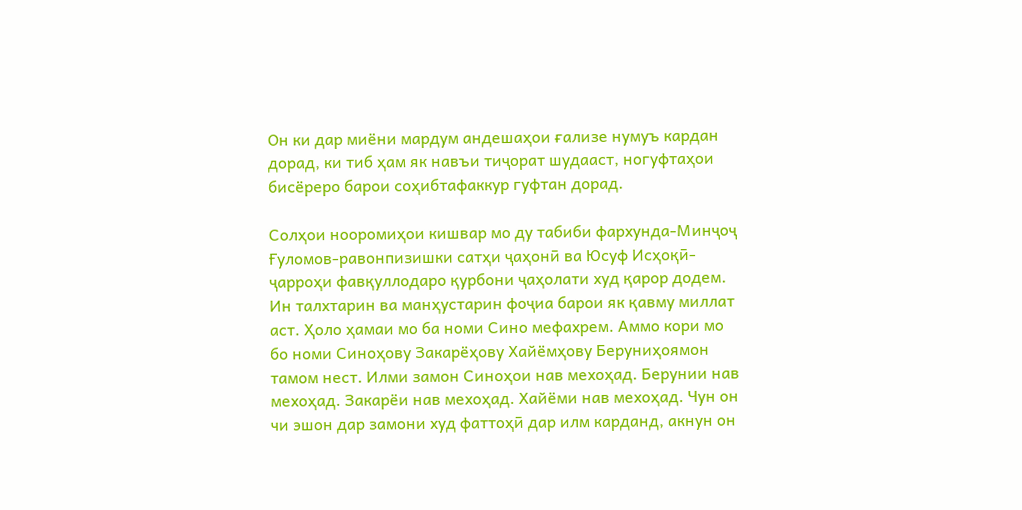Он ки дар миёни мардум андешаҳои ғализе нумуъ кардан дорад, ки тиб ҳам як навъи тиҷорат шудааст, ногуфтаҳои бисёреро барои соҳибтафаккур гуфтан дорад.

Солҳои нооромиҳои кишвар мо ду табиби фархунда-Минҷоҷ Ғуломов-равонпизишки сатҳи ҷаҳонӣ ва Юсуф Исҳоқӣ-ҷарроҳи фавқуллодаро қурбони ҷаҳолати худ қарор додем. Ин талхтарин ва манҳустарин фоҷиа барои як қавму миллат аст. Ҳоло ҳамаи мо ба номи Сино мефахрем. Аммо кори мо бо номи Синоҳову Закарёҳову Хайёмҳову Беруниҳоямон тамом нест. Илми замон Синоҳои нав мехоҳад. Берунии нав мехоҳад. Закарёи нав мехоҳад. Хайёми нав мехоҳад. Чун он чи эшон дар замони худ фаттоҳӣ дар илм карданд, акнун он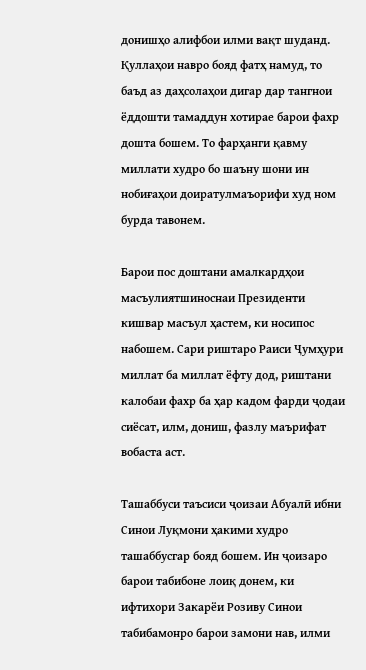донишҳо алифбои илми вақт шуданд. Қуллаҳои навро бояд фатҳ намуд, то баъд аз даҳсолаҳои дигар дар тангнои ёддошти тамаддун хотирае барои фахр дошта бошем. То фарҳанги қавму миллати худро бо шаъну шони ин нобиғаҳои доиратулмаъорифи худ ном бурда тавонем.

Барои пос доштани амалкардҳои масъулиятшиноснаи Президенти кишвар масъул ҳастем, ки носипос набошем. Сари риштаро Раиси Ҷумҳури миллат ба миллат ёфту дод, риштани калобаи фахр ба ҳар кадом фарди ҷодаи сиёсат, илм, дониш, фазлу маърифат вобаста аст.

Ташаббуси таъсиси ҷоизаи Абуалӣ ибни Синои Луқмони ҳакими худро ташаббусгар бояд бошем. Ин ҷоизаро барои табибоне лоиқ донем, ки ифтихори Закарёи Розиву Синои табибамонро барои замони нав, илми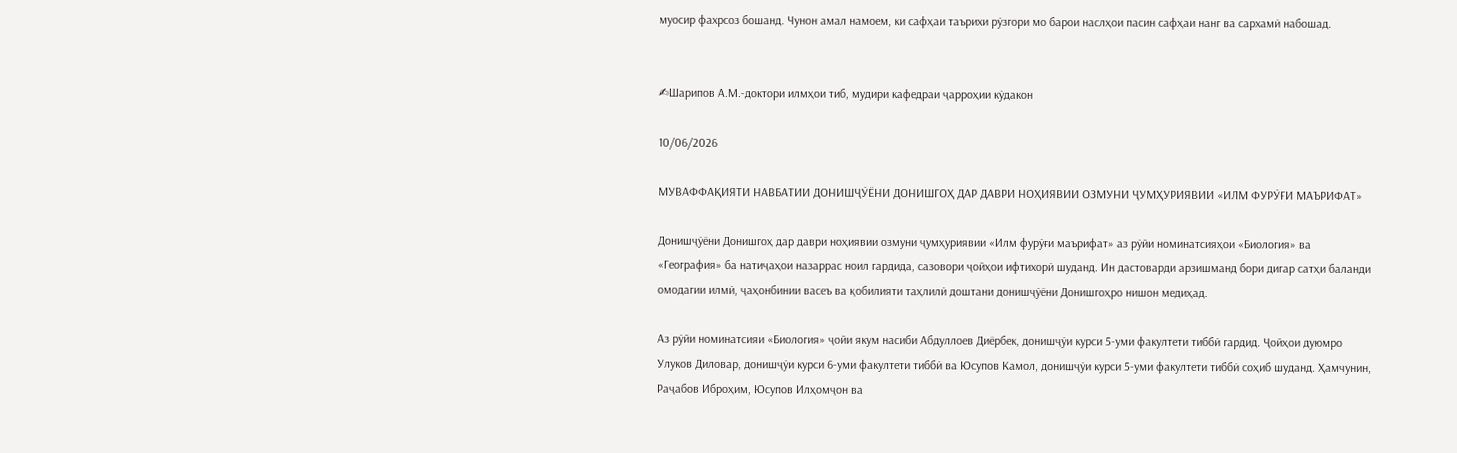муосир фахрсоз бошанд. Чунон амал намоем, ки сафҳаи таърихи рӯзгори мо барои наслҳои пасин сафҳаи нанг ва сархамӣ набошад.


✍Шарипов А.М.-доктори илмҳои тиб, мудири кафедраи ҷарроҳии кӯдакон

10/06/2026

МУВАФФАҚИЯТИ НАВБАТИИ ДОНИШҶӮЁНИ ДОНИШГОҲ ДАР ДАВРИ НОҲИЯВИИ ОЗМУНИ ҶУМҲУРИЯВИИ «ИЛМ ФУРӮҒИ МАЪРИФАТ»

Донишҷӯёни Донишгоҳ дар даври ноҳиявии озмуни ҷумҳуриявии «Илм фурӯғи маърифат» аз рӯйи номинатсияҳои «Биология» ва «География» ба натиҷаҳои назаррас ноил гардида, сазовори ҷойҳои ифтихорӣ шуданд. Ин дастоварди арзишманд бори дигар сатҳи баланди омодагии илмӣ, ҷаҳонбинии васеъ ва қобилияти таҳлилӣ доштани донишҷӯёни Донишгоҳро нишон медиҳад.

Аз рӯйи номинатсияи «Биология» ҷойи якум насиби Абдуллоев Диёрбек, донишҷӯи курси 5-уми факултети тиббӣ гардид. Ҷойҳои дуюмро Улуков Диловар, донишҷӯи курси 6-уми факултети тиббӣ ва Юсупов Камол, донишҷӯи курси 5-уми факултети тиббӣ соҳиб шуданд. Ҳамчунин, Раҷабов Иброҳим, Юсупов Илҳомҷон ва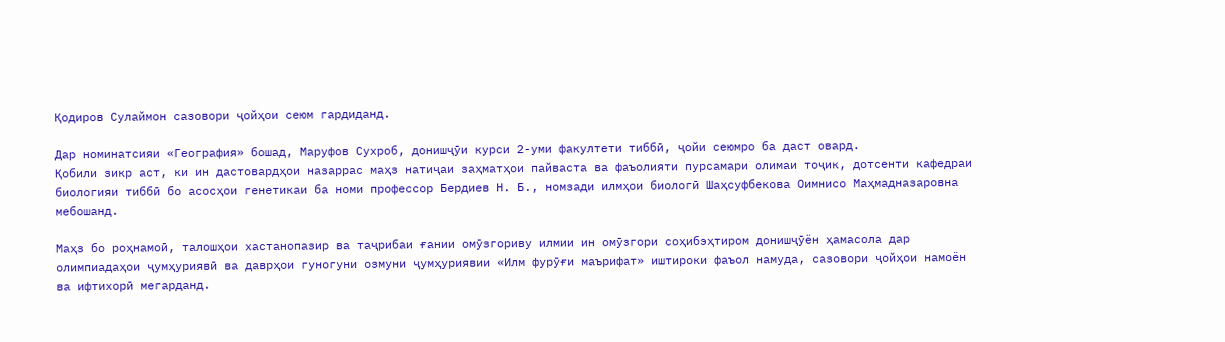Қодиров Сулаймон сазовори ҷойҳои сеюм гардиданд.

Дар номинатсияи «География» бошад, Маруфов Сухроб, донишҷӯи курси 2-уми факултети тиббӣ, ҷойи сеюмро ба даст овард.
Қобили зикр аст, ки ин дастовардҳои назаррас маҳз натиҷаи заҳматҳои пайваста ва фаъолияти пурсамари олимаи тоҷик, дотсенти кафедраи биологияи тиббӣ бо асосҳои генетикаи ба номи профессор Бердиев Н. Б., номзади илмҳои биологӣ Шаҳсуфбекова Оимнисо Маҳмадназаровна мебошанд.

Маҳз бо роҳнамоӣ, талошҳои хастанопазир ва таҷрибаи ғании омӯзгориву илмии ин омӯзгори соҳибэҳтиром донишҷӯён ҳамасола дар олимпиадаҳои ҷумҳуриявӣ ва даврҳои гуногуни озмуни ҷумҳуриявии «Илм фурӯғи маърифат» иштироки фаъол намуда, сазовори ҷойҳои намоён ва ифтихорӣ мегарданд.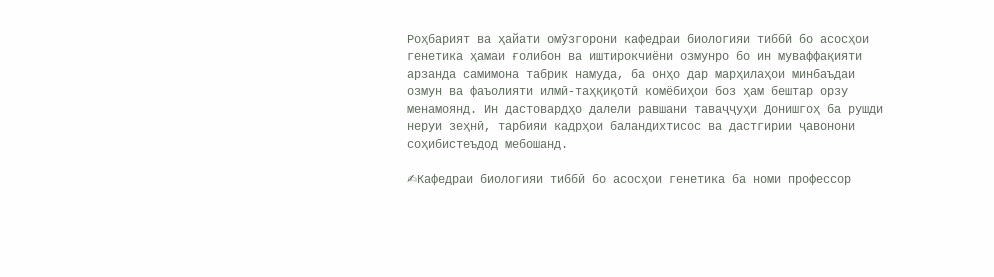Роҳбарият ва ҳайати омӯзгорони кафедраи биологияи тиббӣ бо асосҳои генетика ҳамаи ғолибон ва иштирокчиёни озмунро бо ин муваффақияти арзанда самимона табрик намуда, ба онҳо дар марҳилаҳои минбаъдаи озмун ва фаъолияти илмӣ-таҳқиқотӣ комёбиҳои боз ҳам бештар орзу менамоянд. Ин дастовардҳо далели равшани таваҷҷуҳи Донишгоҳ ба рушди неруи зеҳнӣ, тарбияи кадрҳои баландихтисос ва дастгирии ҷавонони соҳибистеъдод мебошанд.

✍Кафедраи биологияи тиббӣ бо асосҳои генетика ба номи профессор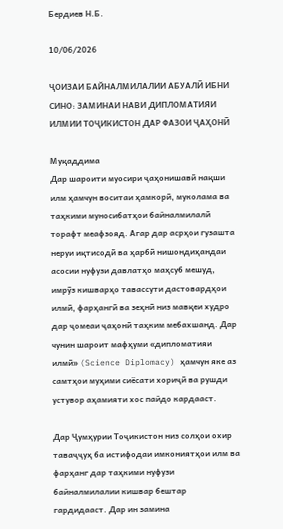Бердиев Н.Б.

10/06/2026

ҶОИЗАИ БАЙНАЛМИЛАЛИИ АБУАЛӢ ИБНИ СИНО: ЗАМИНАИ НАВИ ДИПЛОМАТИЯИ ИЛМИИ ТОҶИКИСТОН ДАР ФАЗОИ ҶАҲОНӢ

Муқаддима
Дар шароити муосири ҷаҳонишавӣ нақши илм ҳамчун воситаи ҳамкорӣ, муколама ва таҳкими муносибатҳои байналмилалӣ торафт меафзояд. Агар дар асрҳои гузашта неруи иқтисодӣ ва ҳарбӣ нишондиҳандаи асосии нуфузи давлатҳо маҳсуб мешуд, имрӯз кишварҳо тавассути дастовардҳои илмӣ, фарҳангӣ ва зеҳнӣ низ мавқеи худро дар ҷомеаи ҷаҳонӣ таҳким мебахшанд. Дар чунин шароит мафҳуми «дипломатияи илмӣ» (Science Diplomacy) ҳамчун яке аз самтҳои муҳими сиёсати хориҷӣ ва рушди устувор аҳамияти хос пайдо кардааст.

Дар Ҷумҳурии Тоҷикистон низ солҳои охир таваҷҷуҳ ба истифодаи имкониятҳои илм ва фарҳанг дар таҳкими нуфузи байналмилалии кишвар бештар гардидааст. Дар ин замина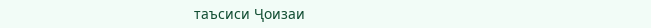таъсиси Ҷоизаи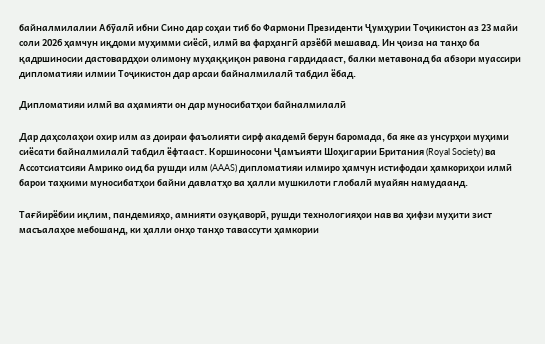байналмилалии Абӯалӣ ибни Сино дар соҳаи тиб бо Фармони Президенти Ҷумҳурии Тоҷикистон аз 23 майи соли 2026 ҳамчун иқдоми муҳимми сиёсӣ, илмӣ ва фарҳангӣ арзёбӣ мешавад. Ин ҷоиза на танҳо ба қадршиносии дастовардҳои олимону муҳаққиқон равона гардидааст, балки метавонад ба абзори муассири дипломатияи илмии Тоҷикистон дар арсаи байналмилалӣ табдил ёбад.

Дипломатияи илмӣ ва аҳамияти он дар муносибатҳои байналмилалӣ

Дар даҳсолаҳои охир илм аз доираи фаъолияти сирф академӣ берун баромада, ба яке аз унсурҳои муҳими сиёсати байналмилалӣ табдил ёфтааст. Коршиносони Ҷамъияти Шоҳигарии Британия (Royal Society) ва Ассотсиатсияи Амрико оид ба рушди илм (AAAS) дипломатияи илмиро ҳамчун истифодаи ҳамкориҳои илмӣ барои таҳкими муносибатҳои байни давлатҳо ва ҳалли мушкилоти глобалӣ муайян намудаанд.

Тағйирёбии иқлим, пандемияҳо, амнияти озуқаворӣ, рушди технологияҳои нав ва ҳифзи муҳити зист масъалаҳое мебошанд, ки ҳалли онҳо танҳо тавассути ҳамкории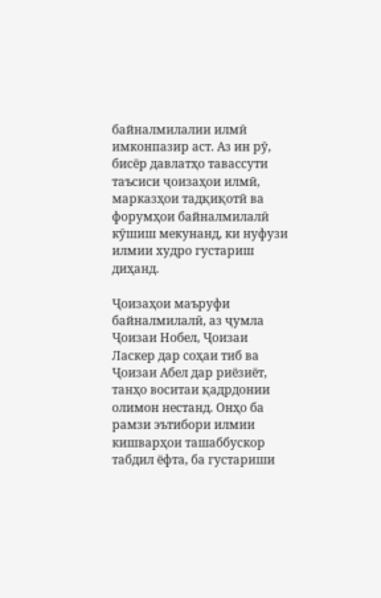байналмилалии илмӣ имконпазир аст. Аз ин рӯ, бисёр давлатҳо тавассути таъсиси ҷоизаҳои илмӣ, марказҳои тадқиқотӣ ва форумҳои байналмилалӣ кӯшиш мекунанд, ки нуфузи илмии худро густариш диҳанд.

Ҷоизаҳои маъруфи байналмилалӣ, аз ҷумла Ҷоизаи Нобел, Ҷоизаи Ласкер дар соҳаи тиб ва Ҷоизаи Абел дар риёзиёт, танҳо воситаи қадрдонии олимон нестанд. Онҳо ба рамзи эътибори илмии кишварҳои ташаббускор табдил ёфта, ба густариши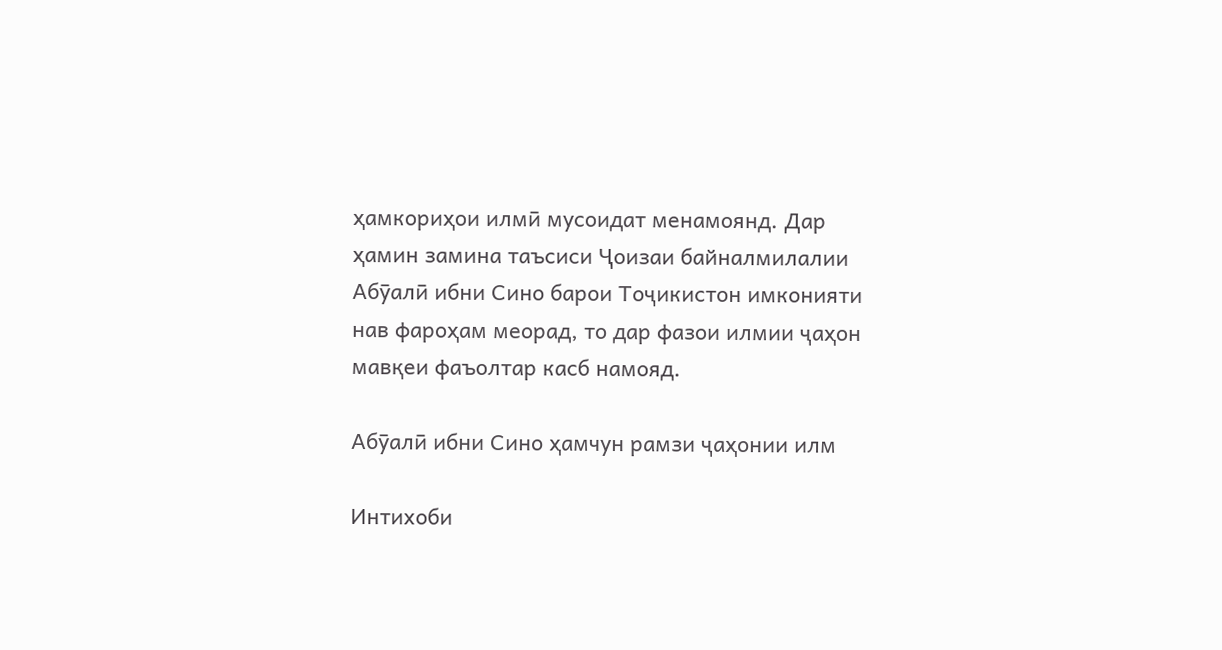ҳамкориҳои илмӣ мусоидат менамоянд. Дар ҳамин замина таъсиси Ҷоизаи байналмилалии Абӯалӣ ибни Сино барои Тоҷикистон имконияти нав фароҳам меорад, то дар фазои илмии ҷаҳон мавқеи фаъолтар касб намояд.

Абӯалӣ ибни Сино ҳамчун рамзи ҷаҳонии илм

Интихоби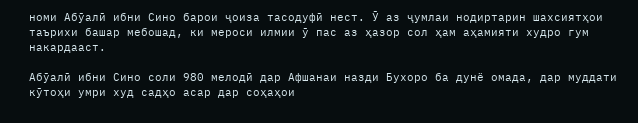номи Абӯалӣ ибни Сино барои ҷоиза тасодуфӣ нест. Ӯ аз ҷумлаи нодиртарин шахсиятҳои таърихи башар мебошад, ки мероси илмии ӯ пас аз ҳазор сол ҳам аҳамияти худро гум накардааст.

Абӯалӣ ибни Сино соли 980 мелодӣ дар Афшанаи назди Бухоро ба дунё омада, дар муддати кӯтоҳи умри худ садҳо асар дар соҳаҳои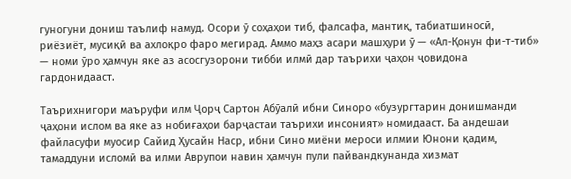гуногуни дониш таълиф намуд. Осори ӯ соҳаҳои тиб, фалсафа, мантиқ, табиатшиносӣ, риёзиёт, мусиқӣ ва ахлоқро фаро мегирад. Аммо маҳз асари машҳури ӯ — «Ал-Қонун фи-т-тиб» — номи ӯро ҳамчун яке аз асосгузорони тибби илмӣ дар таърихи ҷаҳон ҷовидона гардонидааст.

Таърихнигори маъруфи илм Ҷорҷ Сартон Абӯалӣ ибни Синоро «бузургтарин донишманди ҷаҳони ислом ва яке аз нобиғаҳои барҷастаи таърихи инсоният» номидааст. Ба андешаи файласуфи муосир Сайид Ҳусайн Наср, ибни Сино миёни мероси илмии Юнони қадим, тамаддуни исломӣ ва илми Аврупои навин ҳамчун пули пайвандкунанда хизмат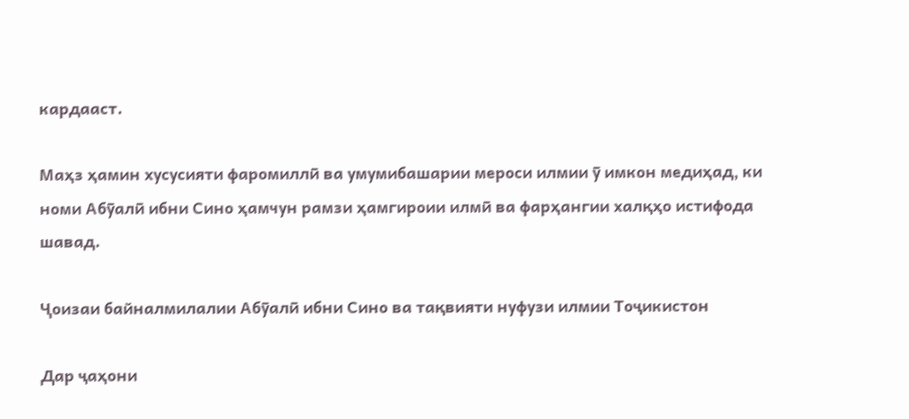кардааст.

Маҳз ҳамин хусусияти фаромиллӣ ва умумибашарии мероси илмии ӯ имкон медиҳад, ки номи Абӯалӣ ибни Сино ҳамчун рамзи ҳамгироии илмӣ ва фарҳангии халқҳо истифода шавад.

Ҷоизаи байналмилалии Абӯалӣ ибни Сино ва тақвияти нуфузи илмии Тоҷикистон

Дар ҷаҳони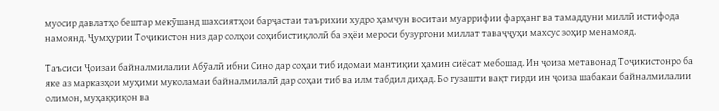муосир давлатҳо бештар мекӯшанд шахсиятҳои барҷастаи таърихии худро ҳамчун воситаи муаррифии фарҳанг ва тамаддуни миллӣ истифода намоянд. Ҷумҳурии Тоҷикистон низ дар солҳои соҳибистиқлолӣ ба эҳёи мероси бузургони миллат таваҷҷуҳи махсус зоҳир менамояд.

Таъсиси Ҷоизаи байналмилалии Абӯалӣ ибни Сино дар соҳаи тиб идомаи мантиқии ҳамин сиёсат мебошад. Ин ҷоиза метавонад Тоҷикистонро ба яке аз марказҳои муҳими муколамаи байналмилалӣ дар соҳаи тиб ва илм табдил диҳад. Бо гузашти вақт гирди ин ҷоиза шабакаи байналмилалии олимон, муҳаққиқон ва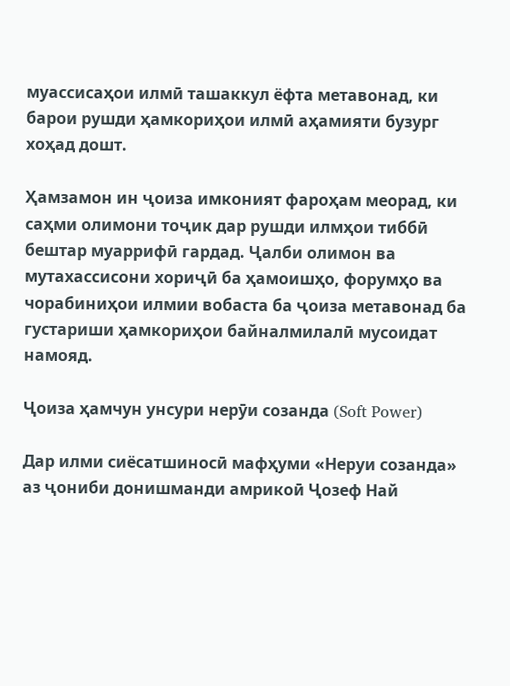муассисаҳои илмӣ ташаккул ёфта метавонад, ки барои рушди ҳамкориҳои илмӣ аҳамияти бузург хоҳад дошт.

Ҳамзамон ин ҷоиза имконият фароҳам меорад, ки саҳми олимони тоҷик дар рушди илмҳои тиббӣ бештар муаррифӣ гардад. Ҷалби олимон ва мутахассисони хориҷӣ ба ҳамоишҳо, форумҳо ва чорабиниҳои илмии вобаста ба ҷоиза метавонад ба густариши ҳамкориҳои байналмилалӣ мусоидат намояд.

Ҷоиза ҳамчун унсури нерӯи созанда (Soft Power)

Дар илми сиёсатшиносӣ мафҳуми «Неруи созанда» аз ҷониби донишманди амрикоӣ Ҷозеф Най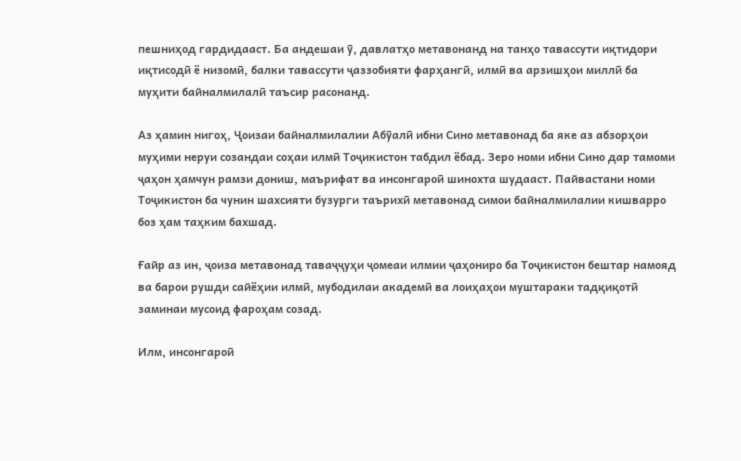пешниҳод гардидааст. Ба андешаи ӯ, давлатҳо метавонанд на танҳо тавассути иқтидори иқтисодӣ ё низомӣ, балки тавассути ҷаззобияти фарҳангӣ, илмӣ ва арзишҳои миллӣ ба муҳити байналмилалӣ таъсир расонанд.

Аз ҳамин нигоҳ, Ҷоизаи байналмилалии Абӯалӣ ибни Сино метавонад ба яке аз абзорҳои муҳими неруи созандаи соҳаи илмӣ Тоҷикистон табдил ёбад. Зеро номи ибни Сино дар тамоми ҷаҳон ҳамчун рамзи дониш, маърифат ва инсонгароӣ шинохта шудааст. Пайвастани номи Тоҷикистон ба чунин шахсияти бузурги таърихӣ метавонад симои байналмилалии кишварро боз ҳам таҳким бахшад.

Ғайр аз ин, ҷоиза метавонад таваҷҷуҳи ҷомеаи илмии ҷаҳониро ба Тоҷикистон бештар намояд ва барои рушди сайёҳии илмӣ, мубодилаи академӣ ва лоиҳаҳои муштараки тадқиқотӣ заминаи мусоид фароҳам созад.

Илм, инсонгароӣ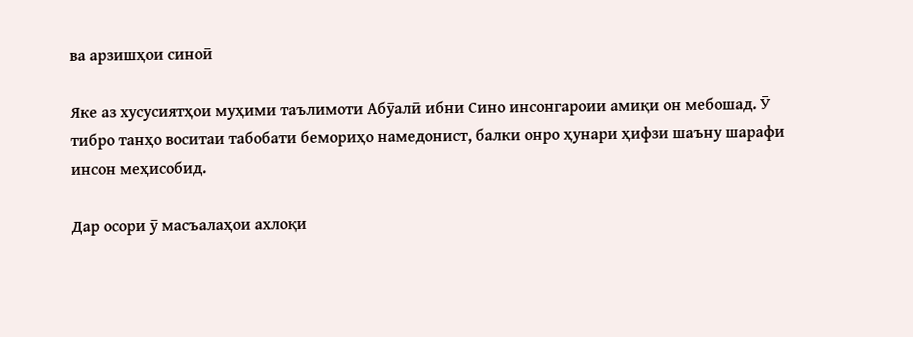ва арзишҳои синоӣ

Яке аз хусусиятҳои муҳими таълимоти Абӯалӣ ибни Сино инсонгароии амиқи он мебошад. Ӯ тибро танҳо воситаи табобати бемориҳо намедонист, балки онро ҳунари ҳифзи шаъну шарафи инсон меҳисобид.

Дар осори ӯ масъалаҳои ахлоқи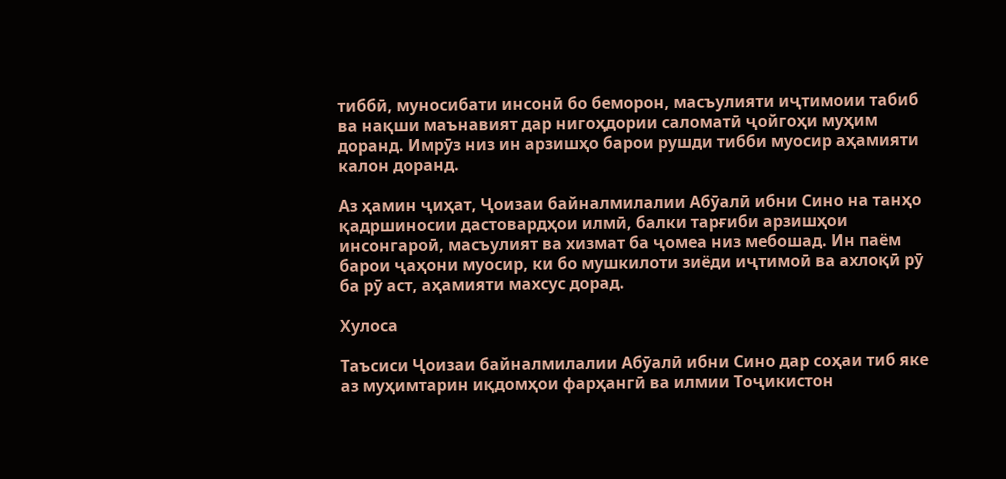тиббӣ, муносибати инсонӣ бо беморон, масъулияти иҷтимоии табиб ва нақши маънавият дар нигоҳдории саломатӣ ҷойгоҳи муҳим доранд. Имрӯз низ ин арзишҳо барои рушди тибби муосир аҳамияти калон доранд.

Аз ҳамин ҷиҳат, Ҷоизаи байналмилалии Абӯалӣ ибни Сино на танҳо қадршиносии дастовардҳои илмӣ, балки тарғиби арзишҳои инсонгароӣ, масъулият ва хизмат ба ҷомеа низ мебошад. Ин паём барои ҷаҳони муосир, ки бо мушкилоти зиёди иҷтимоӣ ва ахлоқӣ рӯ ба рӯ аст, аҳамияти махсус дорад.

Хулоса

Таъсиси Ҷоизаи байналмилалии Абӯалӣ ибни Сино дар соҳаи тиб яке аз муҳимтарин иқдомҳои фарҳангӣ ва илмии Тоҷикистон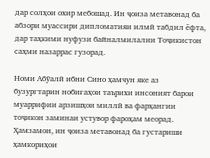дар солҳои охир мебошад. Ин ҷоиза метавонад ба абзори муассири дипломатияи илмӣ табдил ёфта, дар таҳкими нуфузи байналмилалии Тоҷикистон саҳми назаррас гузорад.

Номи Абӯалӣ ибни Сино ҳамчун яке аз бузургтарин нобиғаҳои таърихи инсоният барои муаррифии арзишҳои миллӣ ва фарҳангии тоҷикон заминаи устувор фароҳам меорад. Ҳамзамон, ин ҷоиза метавонад ба густариши ҳамкориҳои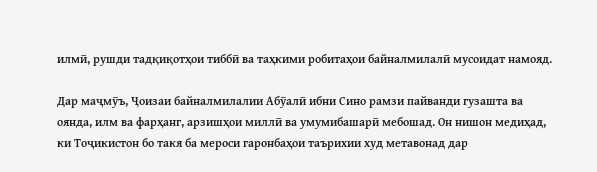илмӣ, рушди тадқиқотҳои тиббӣ ва таҳкими робитаҳои байналмилалӣ мусоидат намояд.

Дар маҷмӯъ, Ҷоизаи байналмилалии Абӯалӣ ибни Сино рамзи пайванди гузашта ва оянда, илм ва фарҳанг, арзишҳои миллӣ ва умумибашарӣ мебошад. Он нишон медиҳад, ки Тоҷикистон бо такя ба мероси гаронбаҳои таърихии худ метавонад дар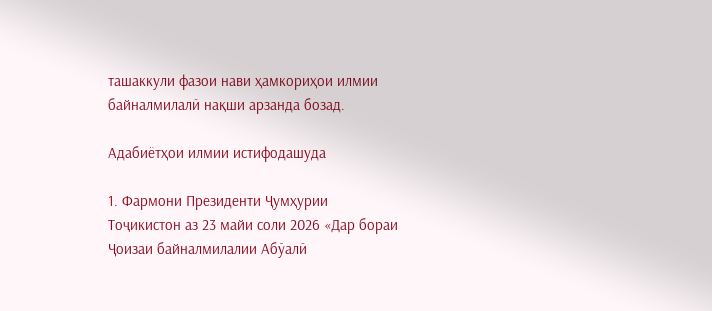ташаккули фазои нави ҳамкориҳои илмии байналмилалӣ нақши арзанда бозад.

Адабиётҳои илмии истифодашуда

1. Фармони Президенти Ҷумҳурии Тоҷикистон аз 23 майи соли 2026 «Дар бораи Ҷоизаи байналмилалии Абӯалӣ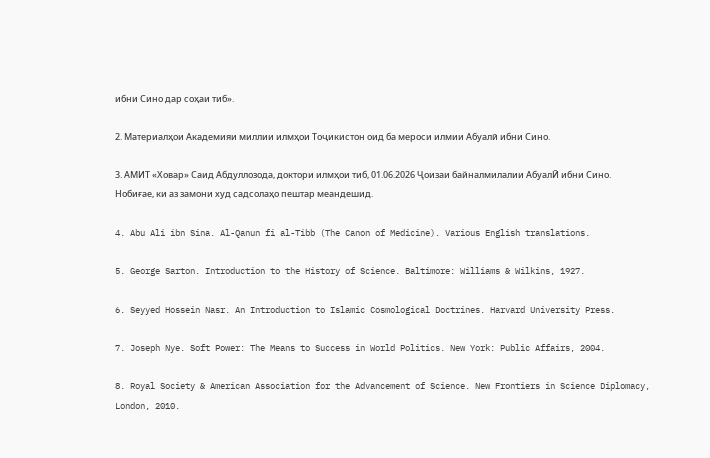ибни Сино дар соҳаи тиб».

2. Материалҳои Академияи миллии илмҳои Тоҷикистон оид ба мероси илмии Абуалӣ ибни Сино.

3. АМИТ «Ховар» Саид Абдуллозода, доктори илмҳои тиб, 01.06.2026 Ҷоизаи байналмилалии АбуалӢ ибни Сино. Нобиғае, ки аз замони худ садсолаҳо пештар меандешид.

4. Abu Ali ibn Sina. Al-Qanun fi al-Tibb (The Canon of Medicine). Various English translations.

5. George Sarton. Introduction to the History of Science. Baltimore: Williams & Wilkins, 1927.

6. Seyyed Hossein Nasr. An Introduction to Islamic Cosmological Doctrines. Harvard University Press.

7. Joseph Nye. Soft Power: The Means to Success in World Politics. New York: Public Affairs, 2004.

8. Royal Society & American Association for the Advancement of Science. New Frontiers in Science Diplomacy, London, 2010.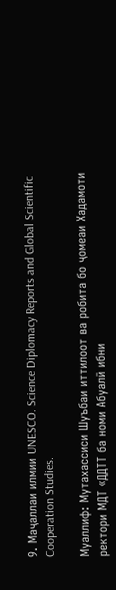9. Маҷаллаи илмии UNESCO. Science Diplomacy Reports and Global Scientific Cooperation Studies.

Муаллиф: Мутахассиси Шуъбаи иттилоот ва робита бо ҷомеаи Хадамоти ректори МДТ «ДДТТ ба номи Абуалӣ ибни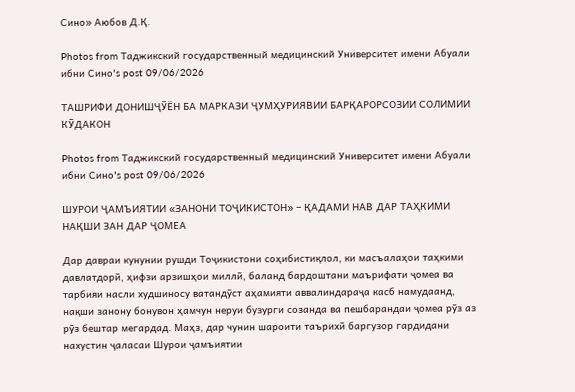Сино» Аюбов Д.Қ.

Photos from Таджикский государственный медицинский Университет имени Абуали ибни Сино's post 09/06/2026

ТАШРИФИ ДОНИШҶӮЁН БА МАРКАЗИ ҶУМҲУРИЯВИИ БАРҚАРОРСОЗИИ СОЛИМИИ КӮДАКОН

Photos from Таджикский государственный медицинский Университет имени Абуали ибни Сино's post 09/06/2026

ШУРОИ ҶАМЪИЯТИИ «ЗАНОНИ ТОҶИКИСТОН» – ҚАДАМИ НАВ ДАР ТАҲКИМИ НАҚШИ ЗАН ДАР ҶОМЕА

Дар давраи кунунии рушди Тоҷикистони соҳибистиқлол, ки масъалаҳои таҳкими давлатдорӣ, ҳифзи арзишҳои миллӣ, баланд бардоштани маърифати ҷомеа ва тарбияи насли худшиносу ватандӯст аҳамияти аввалиндараҷа касб намудаанд, нақши занону бонувон ҳамчун неруи бузурги созанда ва пешбарандаи ҷомеа рӯз аз рӯз бештар мегардад. Маҳз, дар чунин шароити таърихӣ баргузор гардидани нахустин ҷаласаи Шурои ҷамъиятии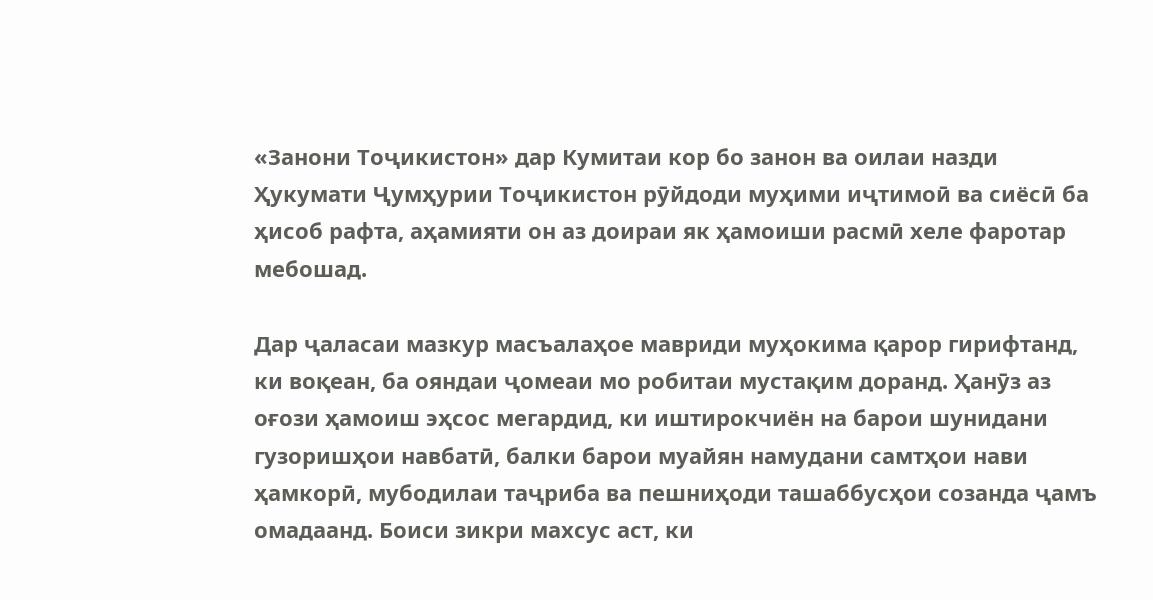«Занони Тоҷикистон» дар Кумитаи кор бо занон ва оилаи назди Ҳукумати Ҷумҳурии Тоҷикистон рӯйдоди муҳими иҷтимоӣ ва сиёсӣ ба ҳисоб рафта, аҳамияти он аз доираи як ҳамоиши расмӣ хеле фаротар мебошад.

Дар ҷаласаи мазкур масъалаҳое мавриди муҳокима қарор гирифтанд, ки воқеан, ба ояндаи ҷомеаи мо робитаи мустақим доранд. Ҳанӯз аз оғози ҳамоиш эҳсос мегардид, ки иштирокчиён на барои шунидани гузоришҳои навбатӣ, балки барои муайян намудани самтҳои нави ҳамкорӣ, мубодилаи таҷриба ва пешниҳоди ташаббусҳои созанда ҷамъ омадаанд. Боиси зикри махсус аст, ки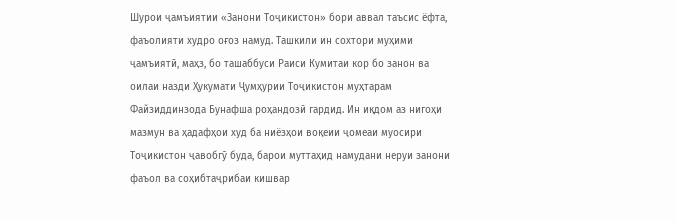Шурои ҷамъиятии «Занони Тоҷикистон» бори аввал таъсис ёфта, фаъолияти худро оғоз намуд. Ташкили ин сохтори муҳими ҷамъиятӣ, маҳз, бо ташаббуси Раиси Кумитаи кор бо занон ва оилаи назди Ҳукумати Ҷумҳурии Тоҷикистон муҳтарам Файзиддинзода Бунафша роҳандозӣ гардид. Ин иқдом аз нигоҳи мазмун ва ҳадафҳои худ ба ниёзҳои воқеии ҷомеаи муосири Тоҷикистон ҷавобгӯ буда, барои муттаҳид намудани неруи занони фаъол ва соҳибтаҷрибаи кишвар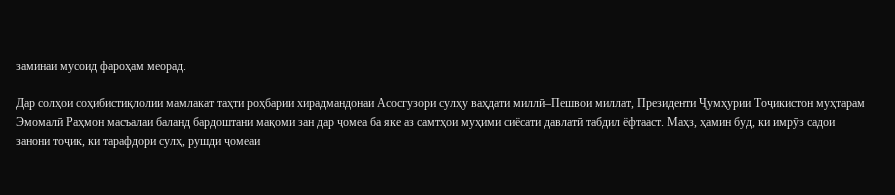заминаи мусоид фароҳам меорад.

Дар солҳои соҳибистиқлолии мамлакат таҳти роҳбарии хирадмандонаи Асосгузори сулҳу ваҳдати миллӣ–Пешвои миллат, Президенти Ҷумҳурии Тоҷикистон муҳтарам Эмомалӣ Раҳмон масъалаи баланд бардоштани мақоми зан дар ҷомеа ба яке аз самтҳои муҳими сиёсати давлатӣ табдил ёфтааст. Маҳз, ҳамин буд, ки имрӯз садои занони тоҷик, ки тарафдори сулҳ, рушди ҷомеаи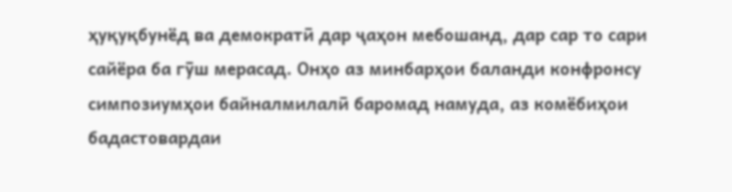ҳуқуқбунёд ва демократӣ дар ҷаҳон мебошанд, дар сар то сари сайёра ба гӯш мерасад. Онҳо аз минбарҳои баланди конфронсу симпозиумҳои байналмилалӣ баромад намуда, аз комёбиҳои бадастовардаи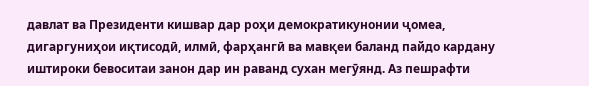давлат ва Президенти кишвар дар роҳи демократикунонии ҷомеа, дигаргуниҳои иқтисодӣ, илмӣ, фарҳангӣ ва мавқеи баланд пайдо кардану иштироки бевоситаи занон дар ин раванд сухан мегӯянд. Аз пешрафти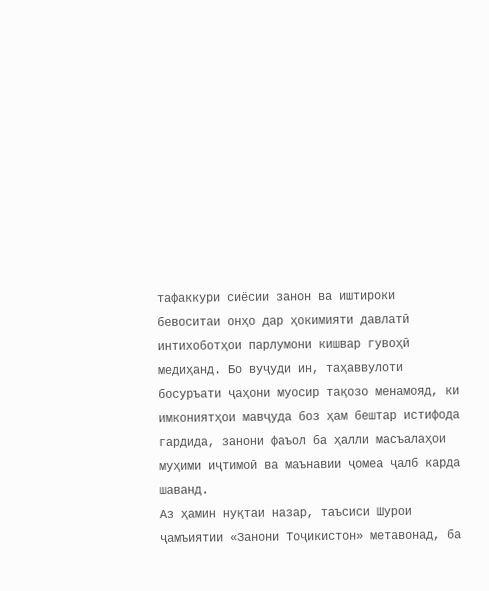тафаккури сиёсии занон ва иштироки бевоситаи онҳо дар ҳокимияти давлатӣ интихоботҳои парлумони кишвар гувоҳӣ медиҳанд. Бо вуҷуди ин, таҳаввулоти босуръати ҷаҳони муосир тақозо менамояд, ки имкониятҳои мавҷуда боз ҳам бештар истифода гардида, занони фаъол ба ҳалли масъалаҳои муҳими иҷтимоӣ ва маънавии ҷомеа ҷалб карда шаванд.
Аз ҳамин нуқтаи назар, таъсиси Шурои ҷамъиятии «Занони Тоҷикистон» метавонад, ба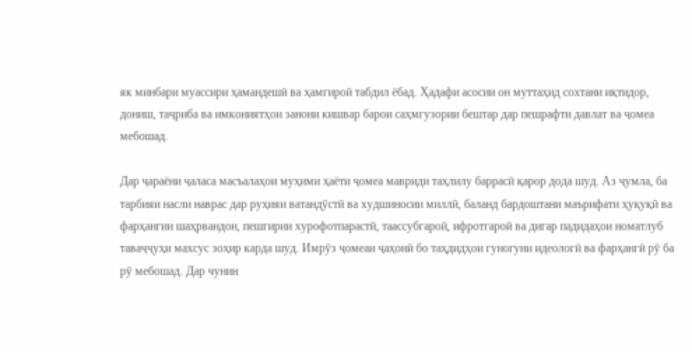як минбари муассири ҳамандешӣ ва ҳамгироӣ табдил ёбад. Ҳадафи асосии он муттаҳид сохтани иқтидор, дониш, таҷриба ва имкониятҳои занони кишвар барои саҳмгузории бештар дар пешрафти давлат ва ҷомеа мебошад.

Дар ҷараёни ҷаласа масъалаҳои муҳими ҳаёти ҷомеа мавриди таҳлилу баррасӣ қарор дода шуд. Аз ҷумла, ба тарбияи насли наврас дар руҳияи ватандӯстӣ ва худшиносии миллӣ, баланд бардоштани маърифати ҳуқуқӣ ва фарҳангии шаҳрвандон, пешгирии хурофотпарастӣ, таассубгароӣ, ифротгароӣ ва дигар падидаҳои номатлуб таваҷҷуҳи махсус зоҳир карда шуд. Имрӯз ҷомеаи ҷаҳонӣ бо таҳдидҳои гуногуни идеологӣ ва фарҳангӣ рӯ ба рӯ мебошад. Дар чунин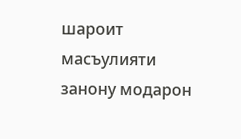шароит масъулияти занону модарон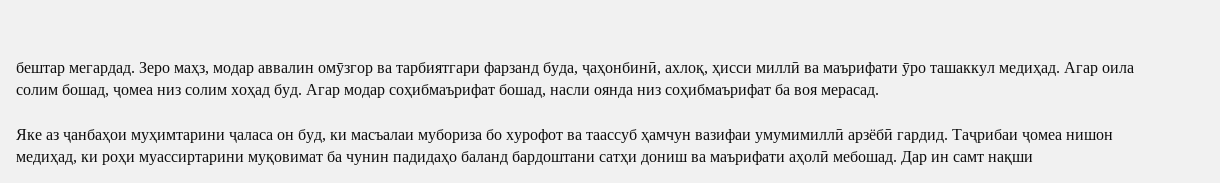бештар мегардад. Зеро маҳз, модар аввалин омӯзгор ва тарбиятгари фарзанд буда, ҷаҳонбинӣ, ахлоқ, ҳисси миллӣ ва маърифати ӯро ташаккул медиҳад. Агар оила солим бошад, ҷомеа низ солим хоҳад буд. Агар модар соҳибмаърифат бошад, насли оянда низ соҳибмаърифат ба воя мерасад.

Яке аз ҷанбаҳои муҳимтарини ҷаласа он буд, ки масъалаи мубориза бо хурофот ва таассуб ҳамчун вазифаи умумимиллӣ арзёбӣ гардид. Таҷрибаи ҷомеа нишон медиҳад, ки роҳи муассиртарини муқовимат ба чунин падидаҳо баланд бардоштани сатҳи дониш ва маърифати аҳолӣ мебошад. Дар ин самт нақши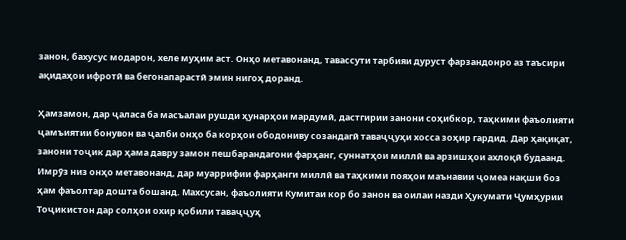занон, бахусус модарон, хеле муҳим аст. Онҳо метавонанд, тавассути тарбияи дуруст фарзандонро аз таъсири ақидаҳои ифротӣ ва бегонапарастӣ эмин нигоҳ доранд.

Ҳамзамон, дар ҷаласа ба масъалаи рушди ҳунарҳои мардумӣ, дастгирии занони соҳибкор, таҳкими фаъолияти ҷамъиятии бонувон ва ҷалби онҳо ба корҳои ободониву созандагӣ таваҷҷуҳи хосса зоҳир гардид. Дар ҳақиқат, занони тоҷик дар ҳама давру замон пешбарандагони фарҳанг, суннатҳои миллӣ ва арзишҳои ахлоқӣ будаанд. Имрӯз низ онҳо метавонанд, дар муаррифии фарҳанги миллӣ ва таҳкими пояҳои маънавии ҷомеа нақши боз ҳам фаъолтар дошта бошанд. Махсусан, фаъолияти Кумитаи кор бо занон ва оилаи назди Ҳукумати Ҷумҳурии Тоҷикистон дар солҳои охир қобили таваҷҷуҳ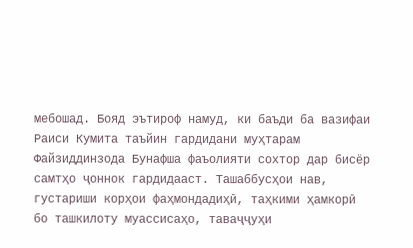мебошад. Бояд эътироф намуд, ки баъди ба вазифаи Раиси Кумита таъйин гардидани муҳтарам Файзиддинзода Бунафша фаъолияти сохтор дар бисёр самтҳо ҷоннок гардидааст. Ташаббусҳои нав, густариши корҳои фаҳмондадиҳӣ, таҳкими ҳамкорӣ бо ташкилоту муассисаҳо, таваҷҷуҳи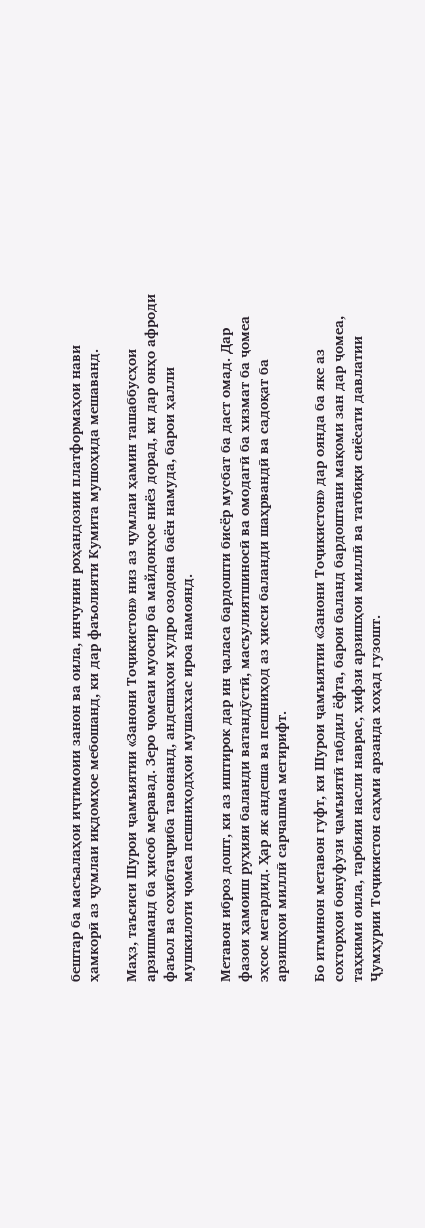бештар ба масъалаҳои иҷтимоии занон ва оила, инчунин роҳандозии платформаҳои нави ҳамкорӣ аз ҷумлаи иқдомҳое мебошанд, ки дар фаъолияти Кумита мушоҳида мешаванд.

Маҳз, таъсиси Шурои ҷамъиятии «Занони Тоҷикистон» низ аз ҷумлаи ҳамин ташаббусҳои арзишманд ба ҳисоб меравад. Зеро ҷомеаи муосир ба майдонҳое ниёз дорад, ки дар онҳо афроди фаъол ва соҳибтаҷриба тавонанд, андешаҳои худро озодона баён намуда, барои ҳалли мушкилоти ҷомеа пешниҳодҳои мушаххас ироа намоянд.

Метавон иброз дошт, ки аз иштирок дар ин ҷаласа бардошти бисёр мусбат ба даст омад. Дар фазои ҳамоиш руҳияи баланди ватандӯстӣ, масъулиятшиносӣ ва омодагӣ ба хизмат ба ҷомеа эҳсос мегардид. Ҳар як андеша ва пешниҳод аз ҳисси баланди шаҳрвандӣ ва садоқат ба арзишҳои миллӣ сарчашма мегирифт.

Бо итминон метавон гуфт, ки Шурои ҷамъиятии «Занони Тоҷикистон» дар оянда ба яке аз сохторҳои бонуфузи ҷамъиятӣ табдил ёфта, барои баланд бардоштани мақоми зан дар ҷомеа, таҳкими оила, тарбияи насли наврас, ҳифзи арзишҳои миллӣ ва татбиқи сиёсати давлатии Ҷумҳурии Тоҷикистон саҳми арзанда хоҳад гузошт.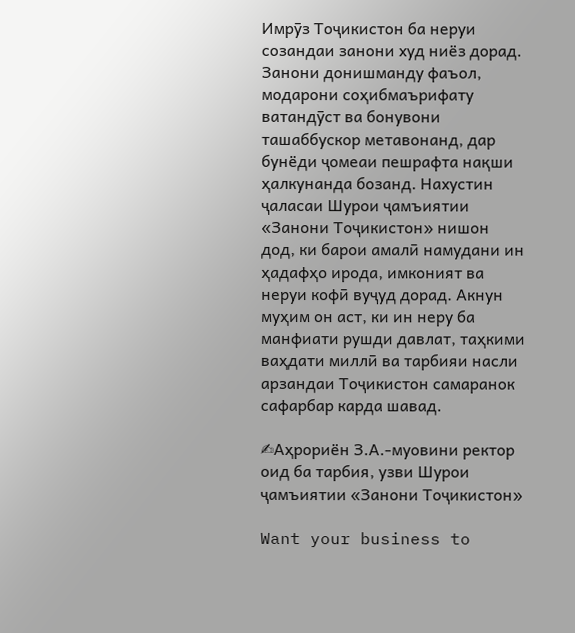Имрӯз Тоҷикистон ба неруи созандаи занони худ ниёз дорад. Занони донишманду фаъол, модарони соҳибмаърифату ватандӯст ва бонувони ташаббускор метавонанд, дар бунёди ҷомеаи пешрафта нақши ҳалкунанда бозанд. Нахустин ҷаласаи Шурои ҷамъиятии «Занони Тоҷикистон» нишон дод, ки барои амалӣ намудани ин ҳадафҳо ирода, имконият ва неруи кофӣ вуҷуд дорад. Акнун муҳим он аст, ки ин неру ба манфиати рушди давлат, таҳкими ваҳдати миллӣ ва тарбияи насли арзандаи Тоҷикистон самаранок сафарбар карда шавад.

✍Аҳрориён З.А.-муовини ректор оид ба тарбия, узви Шурои ҷамъиятии «Занони Тоҷикистон»

Want your business to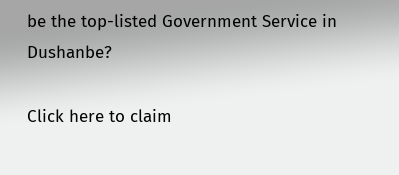be the top-listed Government Service in Dushanbe?

Click here to claim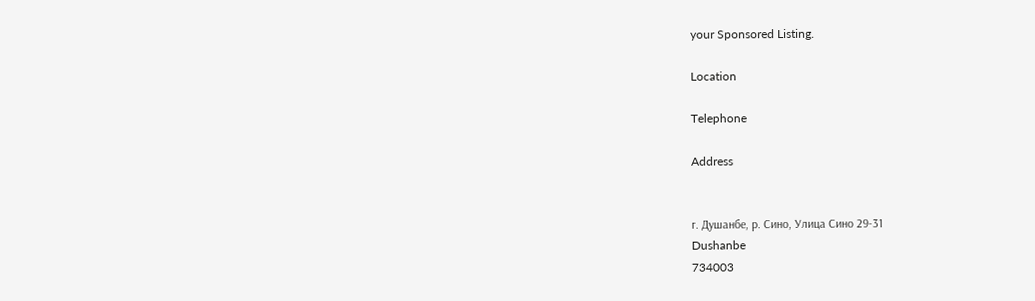your Sponsored Listing.

Location

Telephone

Address


г. Душанбе, р. Сино, Улица Сино 29-31
Dushanbe
734003